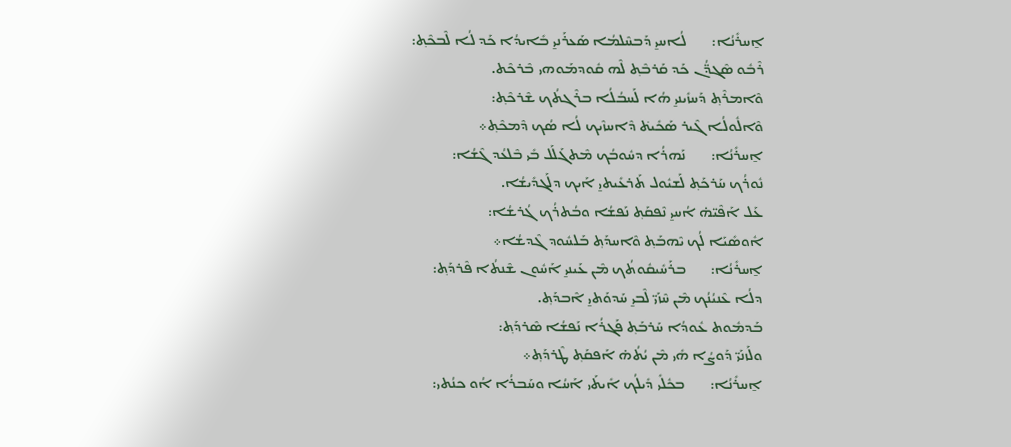ܐ̱ܚܪܺܢܳܐ:       ܠܳܐܚܝ̱ ܕܰܒܚܶܠܡܳܐ ܣܰܥܪܰܢܝ̱ ܒܺܐܝܕܳܐ ܟܰܕ ܠܳܐ ܠܶܒܟܶܬ݂:
ܪܶܒܽܘ ܣܶܓܕ̈ܳܢ ܟܰܕ ܩܰܪܒܶܬ݂ ܠܶܗ ܩܽܘܕܡܰܘܗܝ ܒܶܪܟܶܬ.
ܘܶܐܡܪܶܬ݂ ܕܰܚܙܺܝܢܝ̱ ܗܳܐ ܠܰܚܒܳܠܳܐ ܒܪܶܓܬܳܟ ܫܶܪܟܶܬ݂:
ܘܶܐܠܽܘܠܳܐ ܓܶܝܪ ܣܰܟܺܝܬ݁ ܕܶܐܚܙܶܝܟ ܠܳܐ ܣܳܟ ܕܶܡܟܶܬ݂܀
ܐ̱ܚܪܺܢܳܐ:       ܢܰܗܪܳܐ ܕܚܽܘܒܳܟ ܡܶܬܓܰܠܰܠ ܒܺܝ ܒܶܠܥܳܕ ܓܶܫܳܐ:
ܢܽܘܪܳܟ ܚܰܪܟܰܬ݂ ܠܰܫܝܽܘܠ ܬܰܪܥܺܝܬܝ̱ ܐܰܝܟ ܕܠܰܓܕܺܝܫܳܐ.
ܥܰܠ ܐܰܦܶܝ̈ܗ̇ ܐܳܚܝ̱ ܢܶܦܩܰܬ݂ ܢܰܦܫܳܐ ܘܒܳܬܪܳܟ ܓܳܪܫܳܐ:
ܐܽܘܣܺܝܰܐ ܠܳܟ ܝܶܗܒܰܬ݂ ܘܶܐܚܕܰܬ݂ ܒܰܠܚܽܘܕ ܓܶܕܫܳܐ܀
ܐ̱ܚܪܺܢܳܐ:       ܒܪܰܚܺܝܩܽܘܬܳܟ ܡܶܢ ܥܰܝܢܝ̱ ܐܰܚܽܘܢ ܫܶܢܬܳܐ ܦܶܪܕܰܬ݂:
ܕܠܳܐ ܥܶܢܝܳܢܳܟ ܡܶܢ ܚܶܙܰܝ̈ ܠܶܒܝ̱ ܚܰܕܘܰܬܝ̱ ܐܶܒܕܰܬ݂.
ܒܰܕܡܽܘܬ ܥܽܘܕܳܐ ܚܰܪܒܰܬ݂ ܦܰܓܪܳܐ ܢܰܦܫܳܐ ܣܶܪܕܰܬ݂:
ܘܠܰܙܢܰܝ̈ ܕܰܘܨܳܐ ܗܺܝ ܡܶܢ ܝܳܬܳܗ̇ ܐܰܦܩܰܬ݂ ܛܶܪܕܰܬ݂܀
ܐ̱ܚܪܺܢܳܐ:       ܒܟܽܠܺܝ ܕܺܝܠܳܟ ܐܺܝܬܰܝ ܐܰܚܳܐ ܘܚܰܒܪܳܐ ܐܳܘ ܟܢܳܬܝ: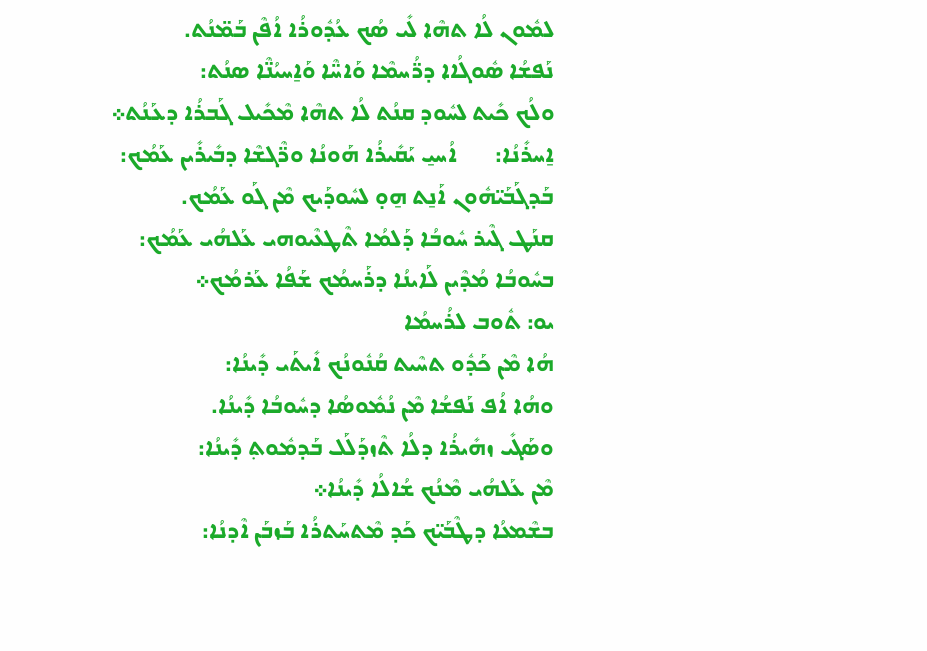ܠܡܽܘܢ ܠܳܐ ܬܗܶܐ ܠܺܝ ܣܳܟ ܥܳܕܽܘܪܳܐ ܐܳܦܶܢ ܒܰܡ̈ܢܳܬ.
ܢܰܦܫܳܐ ܣܽܘܓܳܐܐ ܕܪ̈ܳܚܡܶܐ ܘܰܐܚ̈ܶܐ ܘܰܐ̱ܚܝܳܢ̈ܶܐ ܣܢܳܬ:
ܘܠܳܟ ܟܺܝܬ ܠܚܽܘܕ ܩܢܳܬ ܠܳܐ ܬܗܶܐ ܡܶܟܺܝܠ ܓܰܒܪܳܐ ܕܥܰܢܳܬ܀
ܐ̱ܚܪܺܢܳܐ:       ܐܳܚܝ̱ ܝܰܩܺܝܪܳܐ ܗܰܘܢܳܐ ܘܪ̈ܶܓܫܶܐ ܕܒܺܝܪܺܝܢ ܥܰܡܳܟ:
ܒܰܕܓܰܒܰܝ̈ܗܽܘܢ ܐܰܢ̱ܬ ܗ̱ܘ̣ ܠܚܽܘܕܰܝܟ ܡܶܢ ܓܰܘ ܥܰܡܳܟ.
ܩܢܰܛ ܓܶܝܪ ܚܽܘܒܳܐ ܕܰܠܡܳܐ ܬܶܛܥܶܝܘܗܝ ܥܰܠܗܳܝ ܥܰܡܳܟ:
ܒܚܽܘܒܳܐ ܡܳܕܶܝܢ ܠܰܐܝܢܳܐ ܕܪܰܚܡܳܟ ܫܰܦܳܐ ܥܰܪܡܳܟ܀
ܝܘ: ܬܽܘܒ ܠܪܳܚܡܳܐ
ܗܳܐ ܡܶܢ ܟܰܕܽܘ ܬܚܶܝܬ ܩܳܢܽܘܢܳܟ ܐܺܝܬܰܝ ܕܺܝܢܳܐ:
ܘܗܳܐ ܐܳܦ ܢܰܦܫܳܐ ܡܶܢ ܢܳܡܽܘܣܳܐ ܕܚܽܘܒܳܐ ܕܺܝܢܳܐ.
ܘܣܰܓܺܝ ܙܗܺܝܪܳܐ ܕܠܳܐ ܬܶܙܕܰܠܰܠ ܒܰܕܡܽܘܬ݂ ܕܺܝܢܳܐ:
ܡܶܢ ܥܰܠܗܳܝ ܡܶܢܳܟ ܫܳܐܠܳܐ ܕܺܝܢܳܐ܀
ܒܫܶܡܥܳܐ ܕܛܶܒܰܝ̈ܟ ܟܰܕ ܡܶܬܚܰܬܪܳܐ ܒܰܙܒܰܢ ܐܶܕܢܳܐ: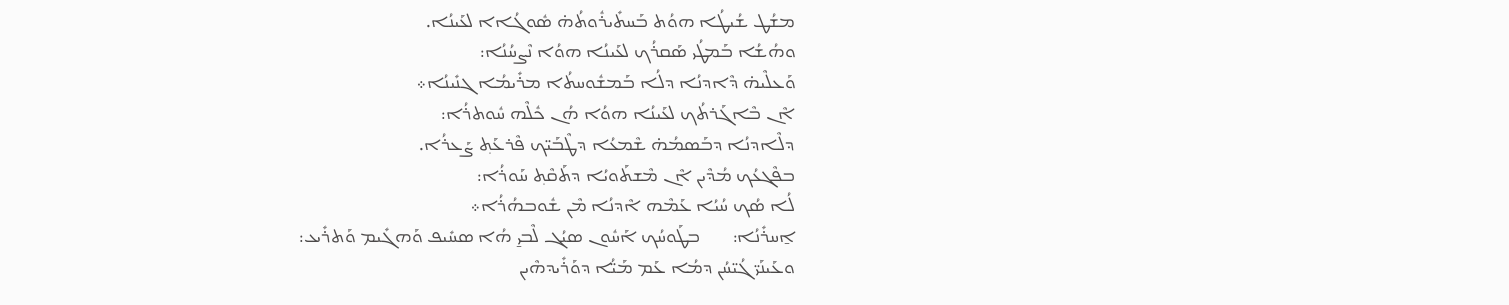ܡܫܳܛ ܫܳܝܛܳܐ ܗܘܳܬ ܒܰܚܬܺܝܪܽܘܬܳܗ̇ ܣܽܘܓܳܐܐ ܠܥܰܝܢܳܐ.
ܘܗܳܫܳܐ ܒܰܡܛܳܝ ܣܰܩܪܳܟ ܠܥܰܝܢܳܐ ܗܘܳܐ ܢܶܨܚܳܢܳܐ:
ܘܰܥܠܶܝܗ̇ ܕܶܐܕܢܳܐ ܕܠܳܐ ܒܰܡܫܽܘܚܬܳܐ ܡܪܺܝܡܳܐ ܓܢܺܝܢܳܐ܀
ܐܶܢ ܒܶܐܓܰܪܬܳܟ ܠܥܰܝܢܳܐ ܗܘܳܐ ܗܳܢ ܟܽܠܶܗ ܚܽܘܬܪܳܐ:
ܕܠܶܐܕܢܳܐ ܕܒܰܣܡܳܗ̇ ܫܶܡܥܳܐ ܕܛܶܒܰܝ̈ܟ ܦܶܪܥܰܬ݂ ܨܰܥܪܳܐ.
ܒܦܶܓܥܳܟ ܡܳܕܶܝܢ ܐܶܢ ܡܶܫܬܰܘܝܳܐ ܕܬܰܩܶܬ݂ ܚܰܘܪܳܐ:
ܠܳܐ ܣܳܟ ܚܳܝܳܐ ܥܰܡܶܗ ܐܶܕܢܳܐ ܡܶܢ ܫܽܘܒܗܳܪܳܐ܀
ܐ̱ܚܪܺܢܳܐ:       ܒܛܰܘܚܳܟ ܐܰܚܽܘܢ ܣܝܳܓ ܠܶܒܝ̱ ܗܳܐ ܣܚܺܝܦ ܘܰܗܓܺܝܡ ܘܰܬܪܺܝܥ:
ܘܥܰܝܢܰܝ̈ ܓܳܝ̈ܚܳܢ ܕܡܳܐ ܥܰܡ ܡܰܝ̈ܳܐ ܕܘܰܪܺܝܕܗܶܝܢ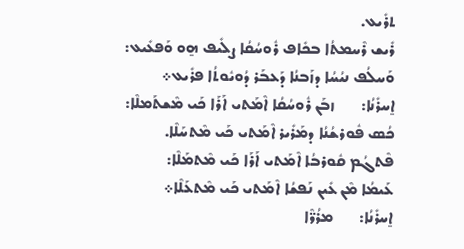ܬܪܺܝܥ.
ܪܺܝܫ ܪܶܚܡܬܳܐ ܒܟܺܐܦ ܪܽܘܚܳܩܳܐ ܨܠܺܝܦ ܗ̱ܘ ܘܰܦܥܺܝܥ:
ܘܰܚܠܳܦ ܢܝܳܚܳܐ ܕܙܰܒܢܳܐ ܕܰܥܒܰܪ ܕܳܘܝܽܘܬܳܐ ܦܪܺܝܥ܀
ܐ̱ܚܪܺܢܳܐ:       ܙܒܰܢ ܪܽܘܚܳܩܳܐ ܐܶܡܰܬܝ ܐܰܪܰܐ ܟܰܝ ܡܶܫܬܰܡܠܶܐ:
ܟܳܣ ܦܽܘܪܫܳܢܳܐ ܕܡܰܪܺܝܪ ܐܶܡܰܬܝ ܟܰܝ ܡܶܬܚܰܠܶܐ.
ܦܶܬܓܳܡ ܩܽܘܪܒܳܐ ܐܶܡܰܬܝ ܐܰܪܰܐ ܟܰܝ ܡܶܬܡܰܠܶܐ:
ܥܰܝܡܳܐ ܡܶܢ ܥܺܝܢ ܢܰܦܫܳܐ ܐܶܡܰܬܝ ܟܰܝ ܡܶܬܥܰܠܶܐ܀
ܐ̱ܚܪܺܢܳܐ:       ܡܪܳܪ̈ܶܐ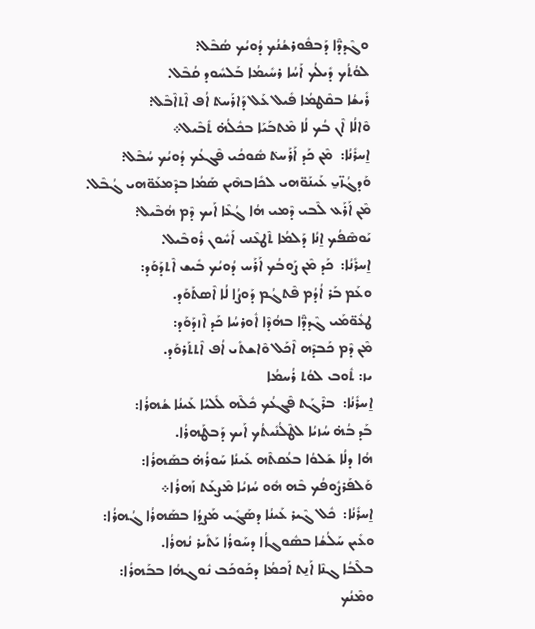ܘܓܶܕܕ̈ܶܐ ܕܰܒܦܽܘܪܫܳܢܳܟ ܕܳܘܝܳܟ ܣܳܒܶܠ:
ܠܘܳܬܳܟ ܕܺܝܠܳܟ ܐܰܚܳܐ ܪܚܺܝܡܳܐ ܒܰܠܚܽܘܕ ܩܳܒܶܠ.
ܪܺܝܫܳܐ ܒܩܶܛܡܳܐ ܦܺܝܠ ܥܰܠ ܕܰܐܪܰܚܬ݁ ܐܳܦ ܐܶܬܐܶܒܶܠ:
ܘܶܐܠܳܐ ܐܶܢ ܒܳܟ ܠܳܐ ܡܶܬܒܰܝܰܐ ܒܟܽܠܳܗ̇ ܬܺܒܶܝܠ܀
ܐ̱ܚܪܺܢܳܐ:  ܡܶܢ ܟܰܕ ܐܰܪܰܚܬ݁ ܣܽܘܟܳܝ ܦܶܓܥܳܟ ܕܳܘܝܳܟ ܚܳܒܶܠ:
ܘܰܕܓܳܙ̈ܝ̱ ܥܰܝܢܰܘ̈ܗܝ ܠܟܺܐܒܗܶܝܢ ܣܰܡܳܐ ܒܕܶܡܥܰܘ̈ܗܝ ܓܳܒܶܠ.
ܡܶܢ ܐܰܪܰܥ ܠܶܒܝ ܕܶܡܝ ܗܳܐ ܓܳܥܶܐ ܐܰܝܟ ܕܶܡ ܗܳܒܶܝܠ:
ܝܰܘܣܶܦܳܟ ܐ̱ܢܳܐ ܕܰܠܡܳܐ ܬܶܛܥܶܢܝ ܐܰܚܽܘܢ ܪܽܘܒܶܝܠ.
ܐ̱ܚܪܺܢܳܐ:  ܟܰܕ ܡܶܢ ܨܰܘܒܳܟ ܐܰܪܰܚ ܕܳܘܝܳܟ ܒܺܝܫ ܐܶܬܕܰܘܰܕ:
ܘܥܰܡ ܒܰܪ ܐܳܕܳܡ ܦܶܬܓܳܡ ܕܰܘܨܳܐ ܠܳܐ ܐܶܣܬܰܘܰܕ.
ܛܥܽܘ̈ܡܰܝ ܓܶܕܕ̈ܶܐ ܒܗܳܕܶܐ ܐܽܘܪܚܳܐ ܟܰܕ ܐܶܙܕܰܘܰܕ:
ܡܶܢ ܕܶܡ ܟܰܒܕܶܗ ܐܶܟܰܠ ܘܶܐܫܬܺܝ ܐܳܦ ܐܶܬܬܰܪܘܰܕ.
ܝܙ: ܬܽܘܒ ܠܘܳܬ ܪܳܚܡܳܐ
ܐ̱ܚܪܺܢܳܐ:  ܒܪܶܓܰܬ ܦܶܓܥܳܟ ܟܽܠܶܗ ܠܺܠܝܳܐ ܥܰܝܢܳܐ ܫܳܗܪܳܐ:
ܒܰܕ ܒܳܗ̇ ܚܳܙܝܳܐ ܠܛܶܠܳܢܺܝܬܳܟ ܐܰܝܟ ܕܰܒܛܰܗܪܳܐ.
ܗܳܐ ܕܠܳܐ ܫܰܠܘܳܐ ܒܥܳܩܬܶܗ ܥܰܝܢܳܐ ܚܰܘܪܳܗ̇ ܒܣܰܗܪܳܐ:
ܘܰܠܦܰܪܨܽܘܦܳܟ ܒܶܗ ܗܽܘ ܚܳܙܝܳܐ ܡܶܨܥܰܬ ܙܰܗܪܳܐ܀
ܐ̱ܚܪܺܢܳܐ:  ܟܽܠ ܓܶܝܪ ܥܰܝܢܳܐ ܕܣܰܓܺܝ ܡܰܨܕܳܐ ܒܣܰܗܪܳܐ ܓܳܗܪܳܐ:
ܘܥܺܝܢ ܚܰܠܳܫܳܐ ܒܣܽܘܓܐܳܐ ܕܚܰܘܪܳܐ ܝܰܬܺܝܪ ܢܳܗܪܳܐ.
ܒܠܶܒܳܐ ܓܢܶܐ ܐܰܢ̱ܬ ܐܰܟܡܳܐ ܕܟܰܘܟܰܒ ܢܽܘܓܗܳܐ ܒܒܰܗܪܳܐ:
ܘܡܶܢܳܟ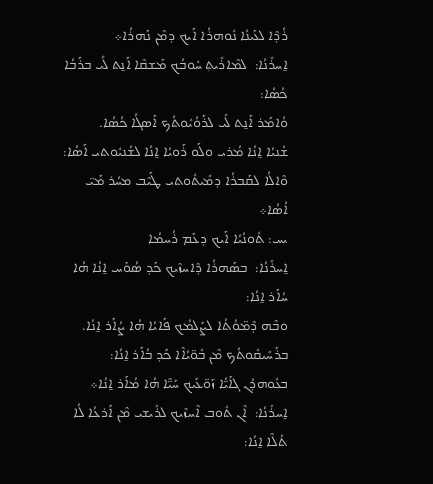ܪܳܕܶܐ ܠܥܰܝܢܳܐ ܢܽܘܗܪܳܐ ܐܰܝܟ ܕܡܶܢ ܢܰܗܪܳܐ܀
ܐ̱ܚܪܺܢܳܐ:  ܠܡܶܐܪܺܝܬ݂ ܚܽܘܒܳܟ ܡܰܫܩܶܐ ܐܰܢ̱ܬ ܠܺܝ ܒܪܰܒܳܐ ܟܳܣܳܐ:
ܘܳܐܡܰܪ ܐܰܢ̱ܬ ܠܺܝ ܠܪܰܘܳܝܽܘܬܳܟ ܐܰܣܓܳܐ ܟܳܣܳܐ.
ܫܳܢܝܳܐ ܐ̱ܢܳܐ ܡܳܪܝ ܘܠܰܘ ܪܰܘܝܳܐ ܐ̱ܢܳܐ ܠܫܳܢܝܽܘܬܝ ܐܰܣܳܐ:
ܘܶܐܠܳܐ ܠܩܰܒܪܳܐ ܕܡܺܝܬܽܘܬܝ ܛܰܝܶܒ ܡܚܳܪ ܡܰܝ̈ ܐܳܣܳܐ܀
ܝܚ: ܬܽܘܢܳܝܳܐ ܐܰܝܟ ܕܥܰܡ ܪܳܚܡܳܐ
ܐ̱ܚܪܺܢܳܐ:  ܒܣܰܗܪܳܐ ܕܶܐܚܙܶܝܟ ܟܰܕ ܣܳܘܰܚ ܐ̱ܢܳܐ ܗܳܐ ܚܳܐܰܪ ܐ̱ܢܳܐ:
ܘܒܶܗ ܕܶܡ̈ܘܳܬܳܐ ܠܨܰܠܡܳܟ ܦܰܐܝܳܐ ܗܳܐ ܨܳܐܰܪ ܐ̱ܢܳܐ.
ܒܪܰܚܺܝܩܽܘܬܳܟ ܡܶܢ ܒܽܘ̈ܝܳܐܶܐ ܟܰܕ ܒܳܐܰܪ ܐ̱ܢܳܐ:
ܒܥܽܘܗܕܳܢ ܓܐܰܝ̈ܳܐ ܙܰܘ̈ܥܰܝܟ ܚܰܝ̈ܶܐ ܗܳܐ ܡܳܐܰܪ ܐ̱ܢܳܐ܀
ܐ̱ܚܪܺܢܳܐ:  ܐܶܢ ܬܽܘܒ ܐܶܚܙܶܝܟ ܠܪܺܝܫܝ ܡܶܢ ܐܰܪܥܳܐ ܠܳܐ ܬܳܠܶܐ ܐ̱ܢܳܐ: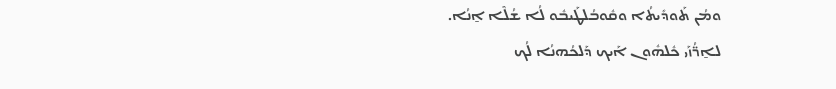ܘܡܳܢ ܬܰܘܕܺܝܬܳܐ ܘܩܽܘܒܳܠܛܰܝܒܽܘ ܠܳܐ ܫܳܠܶܐ ܐ̱ܢܳܐ.
ܠܐ̱ܪ̈ܳܙܰܝ ܟܽܠܗܽܘܢ ܐܰܝܟ ܕܰܠܟܳܗܢܳܐ ܠܳܟ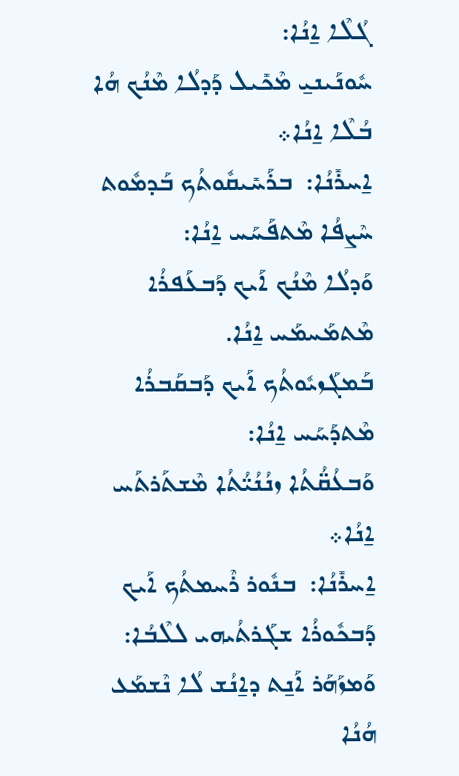ܓܳܠܶܐ ܐ̱ܢܳܐ:
ܚܽܘܢܰܝܢܝ̱ ܡܶܟܺܝܠ ܕܰܕܠܳܐ ܡܶܢܳܟ ܗܳܐ ܒܳܠܶܐ ܐ̱ܢܳܐ܀
ܐ̱ܚܪܺܢܳܐ:  ܒܪܰܚܺܝܩܽܘܬܳܟ ܒܰܕܡܽܘܬ ܚܶܨܦܳܐ ܡܶܬܦܰܚܰܚ ܐ̱ܢܳܐ:
ܘܰܕܠܳܐ ܡܶܢܳܟ ܐܰܝܟ ܕܰܒܥܰܦܪܳܐ ܡܶܬܡܰܚܡܰܚ ܐ̱ܢܳܐ.
ܒܰܡܓܰܙܝܽܘܬܳܟ ܐܰܝܟ ܕܰܒܩܰܒܪܳܐ ܡܶܬܕܰܚܰܚ ܐ̱ܢܳܐ:
ܘܰܒܥܳܩ̈ܳܬܳܐ ܙܢܳܢܳܝ̈ܳܬܳܐ ܡܶܫܬܰܪܬܰܚ ܐ̱ܢܳܐ܀
ܐ̱ܚܪܺܢܳܐ:  ܒܢܽܘܪ ܪܶܚܡܬܳܟ ܐܰܝܟ ܕܰܒܟܽܘܪܳܐ ܫܓܰܪܬܳܝܗܝ ܠܠܶܒܳܐ:
ܘܰܡܙܰܗܰܪ ܐܰܢ̱ܬ ܕܐ̱ܢܳܫ ܠܳܐ ܢܶܫܡܰܥ ܗܳܢܳܐ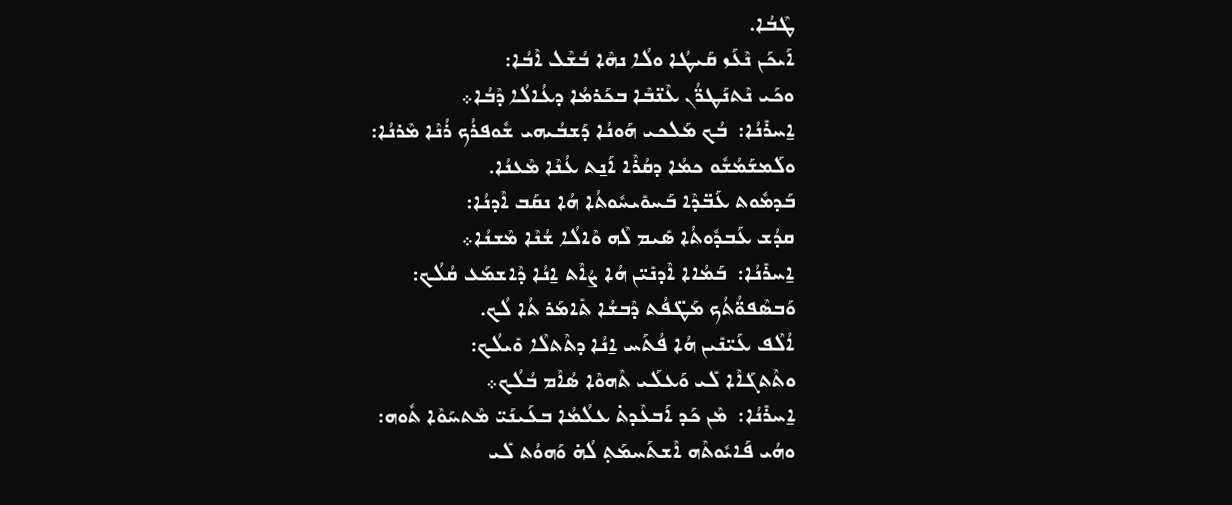ܛܶܒܳܐ.
ܐܰܝܟܰܢ ܢܶܥܰܙ ܩܰܝܛܳܐ ܘܠܳܐ ܢܗܶܐ ܒܳܫܶܠ ܐܶܒܳܐ:
ܘܟܰܝ ܢܶܬܢܰܛܪ̈ܳܢ ܥܶܢ̈ܒܶܐ ܒܟܰܪܡܳܐ ܕܥܳܐܠܳܐ ܕܶܒܳܐ܀
ܐ̱ܚܪܺܢܳܐ:  ܒܳܟ ܡܰܠܟܝ ܗܰܘܢܳܐ ܕܰܫܒܳܝܗܝ ܫܽܘܦܪܳܟ ܪܳܢܶܐ ܡܶܪܢܳܐ:
ܘܠܰܡܫܰܡܳܫܽܘ ܟܡܳܐ ܕܩܳܪܶܐ ܐܰܢ̱ܬ ܥܳܢܶܐ ܡܶܥܢܳܐ.
ܒܰܕܡܽܘܬ ܥܰܒ̈ܕܶܐ ܒܰܚܘܺܝܚܽܘܬܳܐ ܗܳܐ ܢܩܰܒ ܐܶܕܢܳܐ:
ܩܕܳܫ ܥܰܒܕܽܘܬܳܐ ܣܺܝܡ ܠܶܗ ܘܶܐܠܳܐ ܫܳܢܶܐ ܡܶܫܢܳܐ܀
ܐ̱ܚܪܺܢܳܐ:  ܒܰܡܳܐܐ ܐܶܕܢܺܝ̈ܢ ܗܳܐ ܨܳܐܶܬ ܐ̱ܢܳܐ ܕܶܐܫܡܰܥ ܩܳܠܳܟ:
ܘܰܒܣܶܦܘ̈ܳܬܳܟ ܡܰܛ̈ܦܳܬ ܕܶܒܫܳܐ ܬܺܐܡܰܪ ܬܳܐ ܠܳܟ.
ܐܳܠܶܦ ܥܰܝ̈ܢܺܝܢ ܗܳܐ ܦܳܬܰܚ ܐ̱ܢܳܐ ܕܬܶܬܠܶܐ ܘܺܝܠܳܟ:
ܘܬܶܬܓܰܐܶܐ ܠܺܝ ܘܰܥܠܰܝ ܬܶܗܘܶܐ ܣܳܐܶܡ ܒܳܠܳܟ܀
ܐ̱ܚܪܺܢܳܐ:  ܡܶܢ ܟܰܕ ܐܰܒܥܶܕܬ݁ ܥܠܳܡܳܐ ܒܥܰܝܢܰܝ̈ ܡܶܬܚܰܘܶܐ ܬܽܘܗ:
ܘܗܳܝ ܦܰܐܝܽܘܬܶܗ ܐܶܫܬܰܚܡܰܬ݂ ܠܳܗ̇ ܘܰܗܘܳܬ ܠܺܝ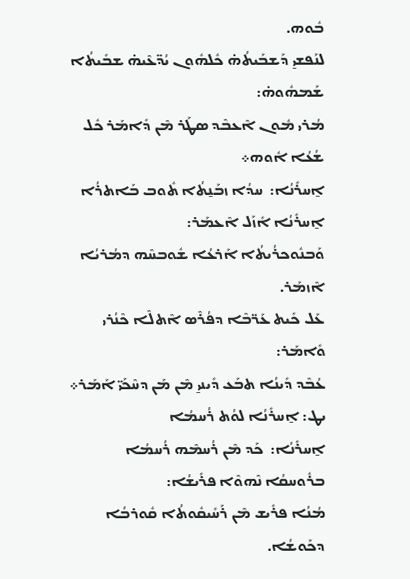ܒܽܘܗ.
ܠܢܰܦܫܝ̱ ܕܰܫܒܰܝܬܳܗ̇ ܟܽܠܗܽܘܢ ܝܳܕ̈ܥܶܝܗ̇ ܫܒܺܝܬܳܐ ܫܰܡܗܽܘܗ̇:
ܡܳܪܝ ܡܽܘܢ ܐܶܥܒܶܕ ܣܛܰܪ ܡܶܢ ܕܺܐܡܰܪ ܟܽܠ ܫܳܥܳܐ ܐܽܘܗ܀
ܐ̱ܚܪܺܢܳܐ:  ܚܕܳܐ ܙܒܰܢ̱ܬܳܐ ܬܽܘܒ ܒܰܐܬܪܳܐ ܐ̱ܚܪܺܢܳܐ ܐܺܙܰܠ ܐܶܥܡܰܪ:
ܘܰܒܢܽܘܟܪܳܝܬܳܐ ܐܰܪܥܳܐ ܫܽܘܒܚܶܗ ܕܡܳܪܝܳܐ ܐܶܙܡܰܪ.
ܥܰܠ ܟܺܝܬ ܥܰܪ̈ܒܶܐ ܕܦܳܪܶܣ ܐܶܬܠܶܐ ܟܶܢܳܪܝ ܘܺܐܡܰܪ:
ܥܳܒܶܕ ܕܺܝܢܳܐ ܬܒܰܥ ܕܺܝܢܝ̱ ܡܶܢ ܡܰܢ ܕܚܶܟܰܝ̈ ܐܰܡܰܪ܀
ܝܛ: ܐ̱ܚܪܺܢܳܐ ܠܘܳܬ ܪܳܚܡܳܐ
ܐ̱ܚܪܺܢܳܐ:  ܟܰܕ ܡܶܢ ܪܳܚܡܶܗ ܪܳܚܡܳܐ ܒܪܽܘܚܩܳܐ ܢܶܗܘܶܐ ܦܪܺܝܫܳܐ:
ܡܳܢܳܐ ܦܪܺܝܫ ܡܶܢ ܪܰܚܺܝܩܽܘܬܳܐ ܩܽܘܪܒܳܐ ܕܟܰܘܫܳܐ.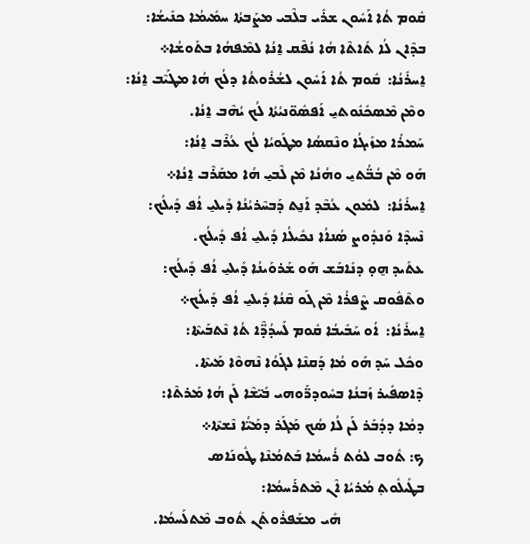ܩܽܘܡ ܬܳܐ ܐܰܚܽܘܢ ܫܪܺܝ ܒܠܶܒܝ ܡܨܰܒܬܳܐ ܚܡܺܝܡܳܐ ܟܢܺܝܫܳܐ:
ܒܕܶܐܢ ܠܳܐ ܬܺܐܬܶܐ ܗܳܐ ܢܳܦܶܩ ܐ̱ܢܳܐ ܠܡܶܦܗܳܐ ܒܬܰܘܫܳܐ܀
ܐ̱ܚܪܺܢܳܐ:  ܩܽܘܡ ܬܳܐ ܐܰܚܽܘܢ ܠܫܳܪܽܘܬܳܐ ܕܠܳܟ ܗܳܐ ܡܛܰܝܶܒ ܐ̱ܢܳܐ:
ܘܡܶܢ ܡܶܣܟܺܢܽܘܬܝ̱ ܐܰܦܣܽܘ̈ܢܝܳܬܳܐ ܠܳܟ ܝܳܗܶܒ ܐ̱ܢܳܐ.
ܚܰܡܪܳܐ ܡܙܺܝܓܳܐ ܘܢܶܩܣܳܐ ܡܛܰܘܝܳܐ ܠܳܟ ܥܳܪܶܒ ܐ̱ܢܳܐ:
ܗܰܘ ܡܶܢ ܒܳܒ̈ܳܬܝ̱ ܘܗܳܢܳܐ ܡܶܢ ܠܶܒܝ̱ ܗܳܐ ܡܩܰܪܶܒ ܐ̱ܢܳܐ܀
ܐ̱ܚܪܺܢܳܐ:  ܠܡܽܘܢ ܥܳܒܶܕ ܐܰܢ̱ܬ ܕܰܒܚܶܪܝܳܢܳܐ ܕܺܝܠܝ̱ ܐܳܦ ܕܺܝܠܳܟ:
ܢܶܚܕܶܐ ܘܰܢܕܽܘܨ ܣܳܢܐܳܐ ܢܟܺܝܠܳܐ ܕܺܝܠܝ̱ ܐܳܦ ܕܺܝܠܳܟ.
ܥܬܺܝܕ ܗ̱ܘ̣ ܕܢܺܐܒܰܫ ܗܰܘ ܫܰܪܘܰܝܢܳܐ ܕܺܝܠܝ̱ ܐܳܦ ܕܺܝܠܳܟ:
ܘܬܶܦܽܘܩ ܨܶܦܪܳܐ ܡܶܢ ܓܰܘ ܩܶܢܳܐ ܕܺܝܠܝ̱ ܐܳܦ ܕܺܝܠܳܟ܀
ܐ̱ܚܪܺܢܳܐ:  ܐܳܘ ܚܰܒܺܝܒܳܐ ܩܽܘܡ ܠܰܚܕܳܕ̈ܶܐ ܬܳܐ ܢܶܬܒܰܝܬܶܐ:
ܘܟܽܠ ܚܰܕ ܗܰܘ ܡܳܐ ܕܰܩܢܶܐ ܠܓܰܘܳܐ ܢܶܗܘܶܐ ܡܰܝܬܶܐ.
ܕܶܐܣܦܺܝܪ ܙܰܒܢܳܐ ܒܚܽܘܕܪ̈ܰܘܗܝ ܒܺܝ̈ܫܶܐ ܠܰܢ ܗܳܐ ܡܰܪܬܶܐ:
ܕܡܳܐ ܕܕܳܒܰܪ ܠܰܢ ܠܳܐ ܣܳܟ ܡܰܓܰܪ ܕܡܰܝ̈ܳܐ ܢܶܫܬܶܐ܀
ܟ: ܬܽܘܒ ܠܘܳܬ ܪܳܚܡܳܐ ܒܰܬܡܳܢܶܐ ܛܽܘܢܰܐܣ
ܒܛܺܝܠܽܘܬ݂ ܡܳܪܝܳܐ ܐܶܢ ܡܶܬܪܰܚܡܳܐ:
                        ܗܺܝ ܡܫܰܦܪܽܘܬܰܢ ܬܽܘܒ ܡܶܬܠܰܚܡܳܐ.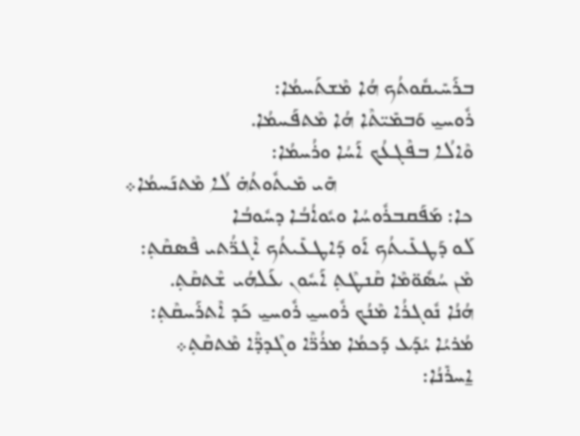ܒܪܰܚܺܝܩܽܘܬܳܟ ܗܳܐ ܡܶܫܬܰܚܡܳܐ:
ܪܽܘܚܝ̱ ܘܰܒܡܺܝ̈ܬܶܐ ܗܳܐ ܡܶܬܦܰܚܡܳܐ.
ܘܶܐܠܳܐ ܒܦܶܓܥܳܟ ܐܰܚܳܐ ܘܪܳܚܡܳܐ:
                        ܗܺܝ ܡܺܝܬܽܘܬܳܗ̇ ܠܳܐ ܡܶܬܢܰܚܡܳܐ܀
ܟܐ: ܡܰܦܰܩܒܪܽܘܚܳܐ ܘܝܽܘܐܳܒܳܐ ܕܚܽܘܒܳܐ
ܠܰܘ ܕܰܛܥܺܝܬܳܟ ܐܰܘ ܕܰܐܛܥܺܝܬܳܟ ܐܶܓܪ̈ܳܬܝ ܦܶܣܩܶܬ݂:
ܡܶܢ ܚܳܣܽܘ̈ܡܶܐ ܩܶܢܛܶܬ݂ ܐܰܚܽܘܢ ܥܰܠܗܳܝ ܫܶܬܩܶܬ݂.
ܗܳܢܳܐ ܢܽܘܓܪܳܐ ܡܶܢܳܟ ܪܽܘܚܝ̱ ܪܽܘܚܝ̱ ܟܰܕ ܐܶܬܪܰܚܩܶܬ݂:
ܡܳܪܝܳܐ ܝܳܕܰܥ ܕܰܟܡܳܐ ܡܪܳܪ̈ܶܐ ܘܓܶܕܕ̈ܶܐ ܡܶܬܩܶܬ݂܀
ܐ̱ܚܪܺܢܳܐ: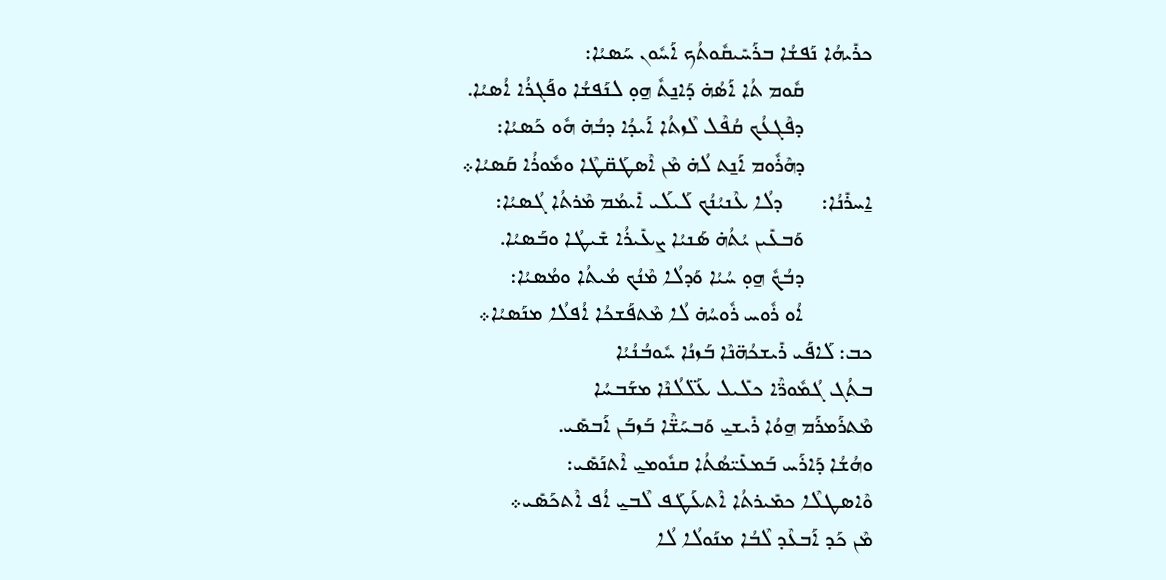ܟܪܺܝܗܳܐ ܢܰܦܫܳܐ ܒܪܰܚܺܝܩܽܘܬܳܟ ܐܰܚܽܘܢ ܚܰܣܝܳܐ:
            ܩܽܘܡ ܬܳܐ ܐܰܣܳܗ̇ ܕܰܐܢ̱ܬܽ ܗ̱ܘ̣ ܠܢܰܦܫܳܐ ܘܦܰܓܪܳܐ ܐܳܣܝܳܐ.
            ܕܦܶܓܥܳܟ ܩܳܦܶܠ ܠܶܙܬܳܐ ܐܰܝܕܳܐ ܕܒܳܗ̇ ܗܽܘ ܟܰܣܝܳܐ:
            ܕܗܶܪܽܘܡ ܐܰܢ̱ܬ ܠܳܗ̇ ܡܶܢ ܐܶܣܛܰܩ̈ܛܶܐ ܘܡܽܘܪܳܐ ܩܰܣܝܳܐ܀
ܐ̱ܚܪܺܢܳܐ:       ܕܠܳܐ ܥܶܢܝܳܢܳܟ ܠܰܝܠܰܝ ܐܺܝܡܳܡ ܡܶܪܬܳܐ ܓܳܣܝܳܐ:
            ܘܰܒܥܺܝܢ ܝܳܬܳܗ̇ ܣܰܢܝܳܐ ܨܥܺܝܪܳܐ ܫܺܝܛܳܐ ܘܒܰܣܝܳܐ.
            ܕܒܳܟܽ ܗ̱ܘ̣ ܚܳܝܳܐ ܘܰܕܠܳܐ ܡܶܢܳܟ ܡܳܝܬܳܐ ܘܡܳܣܝܳܐ:
            ܐܳܘ ܪܽܘܚ ܪܽܘܚܳܗ̇ ܠܳܐ ܡܶܬܦܰܫܟܳܐ ܐܳܦܠܳܐ ܡܢܰܣܝܳܐ܀
ܟܒ: ܠܰܐܦܰܝ ܪܺܝܫܟܳܗ̈ܢܶܐ ܒܰܙܢܳܐ ܚܽܘܒܳܢܳܝܳܐ
ܒܬܳܓ ܓܳܡܽܘܪ̈ܶܐ ܟܠܺܝܠ ܥܰܠ̈ܠܳܢܶܐ ܡܫܰܒܚܳܐ
ܡܶܬܪܰܡܪܰܡ ܗ̱ܘܳܐ ܪܺܝܫܝ̱ ܘܰܒܚܰܫ̈ܶܐ ܒܰܙܒܰܢ ܐܰܒܣܺܝ.
ܘܗܳܫܳܐ ܕܰܐܪܰܚ ܒܰܡܥܺܝ̈ܣܳܬܳܐ ܩܢܽܘܡܝ̱ ܐܶܬܢܰܣܺܝ:
ܘܶܐܣܛܠܶܐ ܟܡܺܝܪܬܳܐ ܐܶܬܥܰܛܰܦ ܠܶܒܝ̱ ܐܳܦ ܐܶܬܟܰܣܺܝ܀
ܡܶܢ ܟܰܕ ܐܰܒܥܶܕ ܠܶܒܳܐ ܡܢܰܘܠܳܐ ܠܳܐ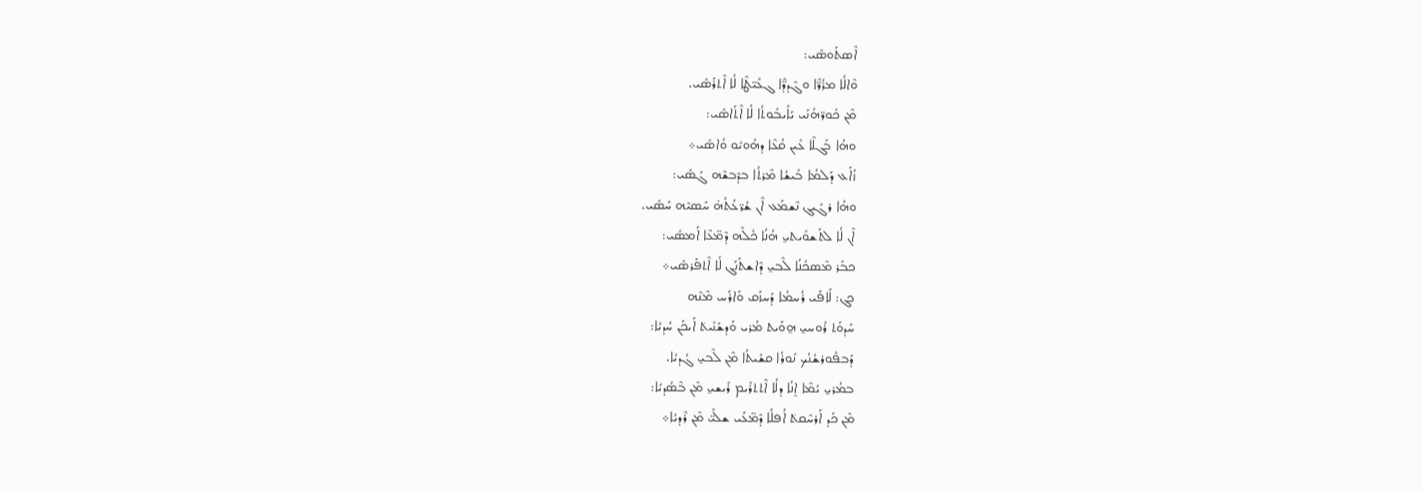ܐܶܣܬܰܘܣܺܝ:
ܘܶܐܠܳܐ ܡܪܳܪ̈ܶܐ ܘܓܶܕܕ̈ܶܐ ܓܥܺܝ̈ܛܶܐ ܠܳܐ ܐܶܬܪܰܣܺܝ.
ܡܶܢ ܟܽܘܪ̈ܗܳܢܰܝ ܝܰܐܺܝܒܽܘܬܳܐ ܠܳܐ ܐܶܬܰܐܣܺܝ:
ܘܗܳܐ ܒܰܓܠܶܐ ܥܺܝܢ ܩܳܥܶܐ ܕܗܽܘܝܽܘ ܘܳܐܣܺܝ܀
ܙܳܐܰܥ ܕܰܠܡܳܐ ܒܺܝܫܳܐ ܡܶܪܬܳܐ ܒܕܶܒܫܶܗ ܓܰܣܺܝ:
ܘܗܳܐ ܪܓܺܝܓ ܢܶܫܡܰܥ ܐܶܢ ܫܳܪ̈ܥܳܬܳܗ̇ ܚܰܣܝܶܗ ܚܰܣܺܝ.
ܐܶܢ ܠܳܐ ܠܬܰܫܘܺܝܬܝ̱ ܗܳܢܳܐ ܟܽܠܶܗ ܕܶܡ̈ܥܶܐ ܐܰܡܣܺܝ:
ܟܒܰܪ ܡܶܣܟܺܢܳܐ ܠܶܒܝ̱ ܕܶܐܫܬܰܢܰܓ ܠܳܐ ܐܶܬܦܰܪܣܺܝ܀
ܟܓ: ܠܰܐܦܰܝ ܪܳܚܡܳܐ ܕܰܚܙܰܩ ܘܰܐܪܰܚ ܡܶܢܶܗ
ܚܰܕܘܰܬ ܪܽܘܚܝ̱ ܗ̱ܘܰܝܬ ܡܳܪܝ ܘܰܕܫܰܢܺܝܬ݁ ܐܰܝܟܰܢ ܚܳܕܝܳܐ:
ܕܰܒܦܽܘܪܫܳܢܳܟ ܢܽܘܪܳܐ ܩܫܺܝܬܳܐ ܡܶܢ ܠܶܒܝ̱ ܓܳܕܝܳܐ.
ܒܡܳܪܝ̱ ܝܳܡܶܐ ܐ̱ܢܳܐ ܕܠܳܐ ܐܶܬܬܪܺܝܡ ܪܺܝܫܝ̱ ܡܶܢ ܒܶܣܳܕܝܳܐ:
ܡܶܢ ܟܰܕ ܐܰܪܚܶܩܬ݁ ܐܳܦܠܳܐ ܕܶܡ̈ܥܰܝ ܫܠܺܝ̈ ܡܶܢ ܪܶܕܝܳܐ܀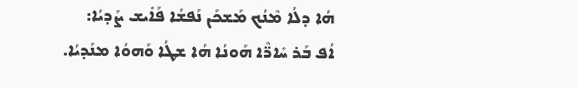ܗܳܐ ܕܠܳܐ ܡܶܢܳܟ ܡܰܫܟܰܢ ܢܰܦܫܳܐ ܦܰܐܺܝܫ ܨܰܕܝܳܐ:
ܐܳܦ ܒܰܪ ܚܺܐܪ̈ܶܐ ܗܰܘܢܳܐ ܗܳܐ ܫܛܳܐ ܘܰܗܘܳܐ ܡܢܰܕܝܳܐ.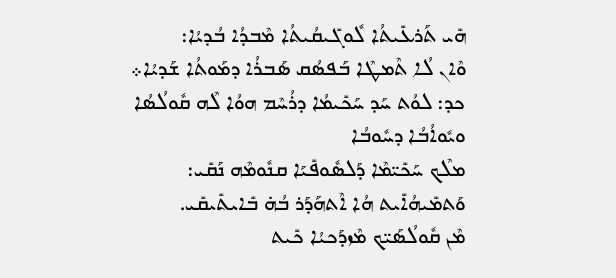ܗܺܝ ܬܰܪܥܺܝܬܳܐ ܠܽܘܓܺܝܩܳܝܬܳܐ ܡܶܒܕܳܐ ܒܳܕܝܳܐ:
ܘܶܐܢ ܠܳܐ ܬܶܡܛܶܐ ܒܰܦܣܳܩ ܣܰܒܪܳܐ ܕܡܰܘܬܳܐ ܫܰܕܝܳܐ܀
ܟܕ: ܠܘܳܬ ܚܰܕ ܚܰܟܺܝܡܳܐ ܕܪܳܚܶܡ ܗܘܳܐ ܠܶܗ ܩܽܘܠܳܣܳܐ ܘܝܽܘܐܳܒܳܐ ܕܚܽܘܒܳܐ
ܡܠܶܟ ܚܰܟܺܝ̈ܡܶܐ ܕܰܠܣܽܘܦܺܝܰܐ ܩܢܽܘܡܶܗ ܢܰܩܺܝ:
ܘܰܬܡܺܝܗܳܐܺܝܬ ܗܳܐ ܐܶܬܗܰܕܰܪ ܒܳܗ̇ ܒܺܐܝܬܺܝܩܺܝ.
ܡܶܢ ܩܽܘܠܳܣܰܝ̈ܟ ܡܶܙܕܰܟܝܳܐ ܟܺܝܬ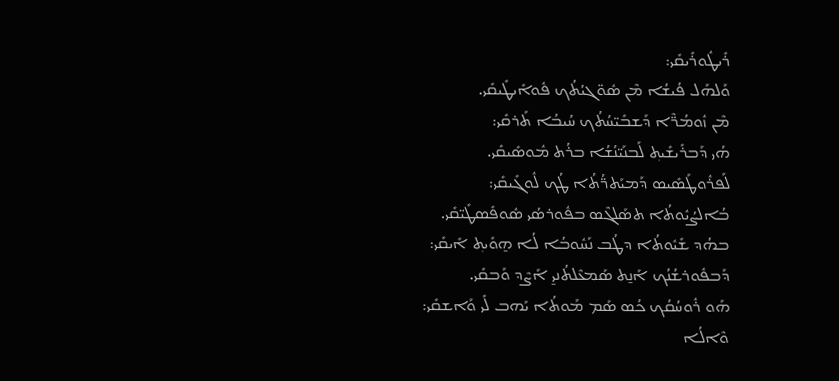ܪܺܝܛܽܘܪܺܝܩܺܝ:
ܘܰܠܗܰܠ ܦܳܝܫܳܐ ܡܶܢ ܣܽܘ̈ܓܝܳܬܳܟ ܦܽܘܐܺܝܛܺܝܩܺܝ.
ܡܶܢ ܙܽܘܡܳܪ̈ܶܐ ܕܰܫܒܺܝ̈ܚܳܬܳܟ ܚܳܝܒܳܐ ܬܰܪܩܺܝ:
ܗܳܝ ܕܰܒܪܺܝܫܺܝܬ݂ ܠܰܒܢܰܝ̈ܢܳܫܳܐ ܒܪܳܬ ܡܽܘܣܺܝܩܺܝ.
ܠܰܦܪܽܘܛܰܣܺܝܣ ܕܰܡܝܰܬܪ̈ܳܬܳܐ ܛܳܟ ܠܽܘܓܺܝܩܺܝ:
ܒܳܐܠܨܳܝܽܘܬܳܐ ܬܣܰܠܓܶܣ ܒܦܽܘܪܣܳܝ ܣܽܘܦܺܣܛܺܝ̈ܩܺܝ.
ܒܗܳܕ ܫܺܝܽܘܬܳܐ ܕܛܳܒ ܢܰܚܽܘܒܳܐ ܠܳܐ ܗ̱ܘܺܝܬ݂ ܐܺܝܩܺܝ:
ܕܰܒܦܽܘܪܫܳܢܳܟ ܐܰܢ̱ܬ ܣܰܡܥܶܠܬܳܢܝ̱ ܐܰܨܶܕ ܘܰܒܩܺܝ.
ܗܰܘ ܪܽܘܚܳܩܳܟ ܟܳܣ ܣܰܡ ܡܰܘܬܳܐ ܝܰܗܒ ܠܺܝ ܘܰܐܫܩܺܝ:
ܘܶܐܠܳܐ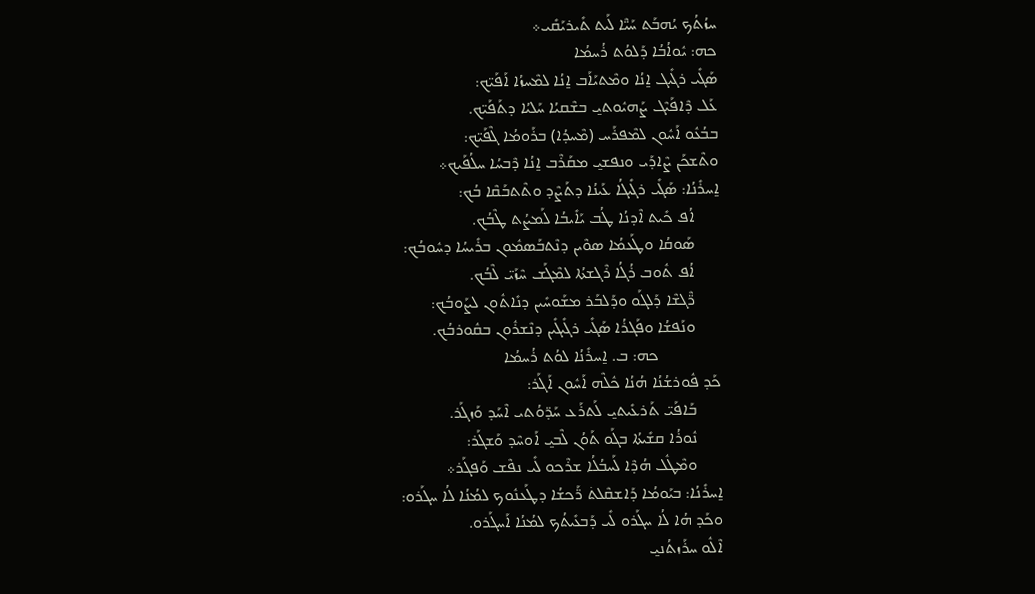ܚܙܳܬܳܟ ܝܳܗܒܰܬ ܚܰܝ̈ܶܐ ܠܰܝܬ ܬܺܝܪܝܰܩܺܝ܀
ܟܗ: ܝܽܘܐܳܒܳܐ ܕܰܠܘܳܬ ܪܳܚܡܳܐ
ܣܰܓܺܝ ܪܓܺܝܓ ܐ̱ܢܳܐ ܘܡܶܬܝܰܐܰܒ ܐ̱ܢܳܐ ܠܡܶܚܙܳܐ ܐܰܦܰܝ̈ܟ:
ܥܰܠ ܕܶܐܦܰܝܶܓ ܨܰܗܝܽܘܬܝ̱ ܒܫܶܩܝܳܐ ܚܰܠܝܳܐ ܕܬܰܦܰܝ̈ܟ.
ܒܒܳܥܽܘ ܐܰܚܽܘܢ ܠܡܶܦܪܰܚ (ܡܶܚܕܳܐ) ܒܪܰܘܡܳܐ ܓܶܦܰܝ̈ܟ:
ܘܬܶܫܟܰܢ ܨܶܐܕܰܝ ܘܢܦܫܝ̱ ܡܩܰܪܶܒ ܐ̱ܢܳܐ ܕܶܒܚܳܐ ܚܠܳܦܰܝܟ܀
ܐ̱ܚܪܺܢܳܐ: ܣܰܓܺܝ ܪܓܺܝܓܳܐ ܥܰܝܢܳܐ ܕܬܰܨܶܕ ܘܬܶܬܒܰܩܶܐ ܒܳܟ:
      ܐܳܦ ܟܺܝܬ ܐܶܕܢܳܐ ܛܳܒ ܝܰܐܺܝܒܳܐ ܠܰܡܨܳܬ ܛܶܒܳܟ.
      ܣܰܘܩܳܐ ܘܛܰܥܡܳܐ ܣܘܶܝܢ ܕܢܶܬܒܰܣܡܽܘܢ ܒܪܺܝܚܳܐ ܕܚܽܘܒܳܟ:
      ܐܳܦ ܬܽܘܒ ܪܳܓܳܐ ܪܶܓܫܬܳܐ ܠܡܶܓܰܫ ܚܶܙܰܝ̈ ܠܶܒܳܟ.
      ܪ̈ܶܓܫܶܐ ܕܰܠܓܰܘ ܘܕܰܠܒܰܪ ܡܫܰܘܚܺܝܢ ܕܢܺܐܬܽܘܢ ܠܨܰܘܒܳܟ:
      ܘܢܰܦܫܳܐ ܘܦܰܓܪܳܐ ܣܰܓܺܝ ܪܓܺܝܓܺܝܢ ܕܢܶܫܪܽܘܢ ܒܩܽܘܪܒܳܟ.
               ܟܗ: ܒ. ܐ̱ܚܪܺܢܳܐ ܠܘܳܬ ܪܳܚܡܳܐ
ܟܰܕ ܦܽܘܪܫܳܢܳܐ ܗܳܢܳܐ ܟܽܠܶܗ ܐܰܚܽܘܢ ܐܰܓܰܪ:
      ܒܰܐܦܰܝ̈ ܬܰܪܥܺܝܬܝ̱ ܠܰܬܪܰܥ ܚܰܕ̈ܘܳܬܝ ܐܶܚܰܕ ܘܰܙܓܰܪ.
      ܢܽܘܪܳܐ ܩܫܺܝܬܳܐ ܒܓܰܘ ܬܰܘܳܢ ܠܶܒܝ̱ ܐܰܘܚܶܕ ܘܰܫܓܰܪ:
      ܘܡܶܛܽܠ ܗܳܕܶܐ ܠܰܚܒܳܠܳܐ ܫܪܶܟܘ ܠܺܝ ܢܦܶܫ ܘܰܦܓܰܪ܀
ܐ̱ܚܪܺܢܳܐ: ܒܝܰܘܡܳܐ ܕܰܐܫܩܶܠܬ݁ ܪ̈ܰܟܫܳܐ ܕܛܰܥܢܽܘܟ ܠܡܳܢܳܐ ܠܳܐ ܚܓܰܪܘ:
ܘܟܰܕ ܗܳܐ ܠܳܐ ܚܓܰܪܘ ܠܺܝ ܕܰܒܥܺܝܬܳܟ ܠܡܳܢܳܐ ܐܰܚܓܰܪܘ.
ܐܶܠܽܘ ܚܪܰܙܬܳܢܝ̱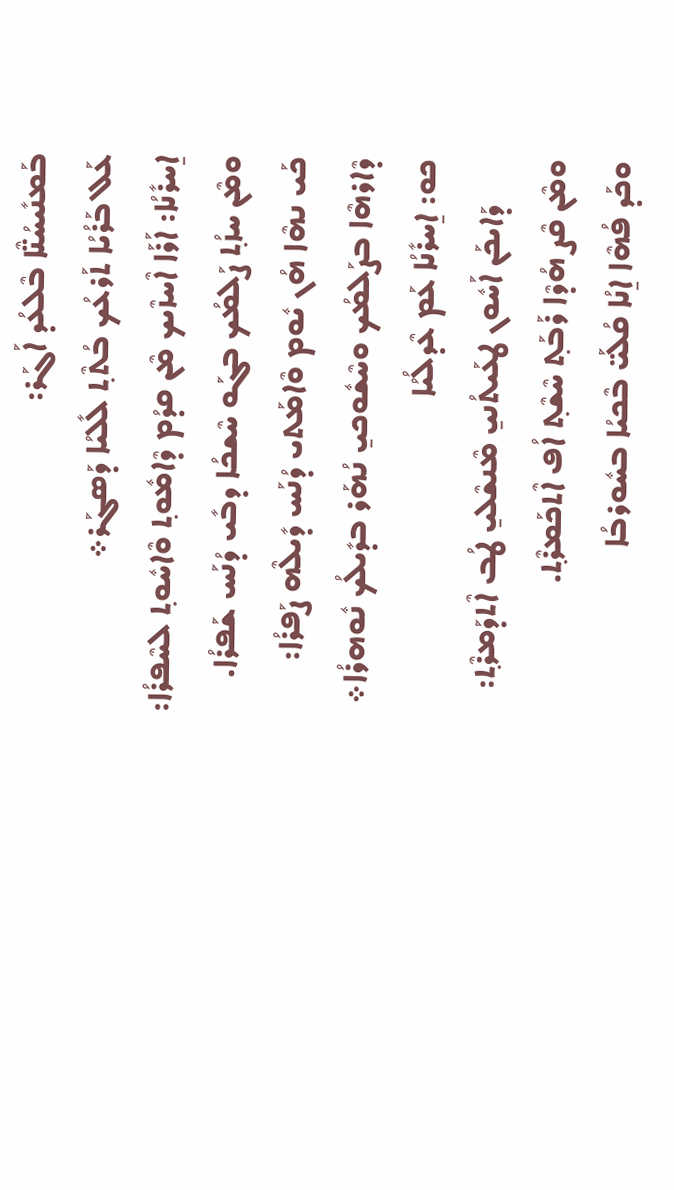ܒܰܡܢܺܝܚܳܢ̈ܶܐ ܒܶܠܥܳܕ ܐܰܓܰܪ:
ܥܰܠ ܒܰܪܳܝܳܐ ܬܰܪܥܳܟ ܒܳܬܶܬ݂ ܠܺܠܝܳܐ ܕܰܣܓܰܪ܀
ܐ̱ܚܪܺܢܳܐ: ܐܰܪܰܐ ܐܶܚܙܶܝܟ ܡܶܢ ܩܕܳܡ ܕܶܐܡܽܘܬ݂ ܘܶܐܚܽܘܬ݂ ܠܚܶܦܪܳܐ:
ܘܡܶܢ ܚܙܳܬ݂ ܨܰܠܡܳܟ ܒܓܰܘ ܚܶܫܟܳܐ ܕܒܺܝ ܕܳܢܰܚ ܫܰܦܪܳܐ.
ܟܰܝ ܢܗܶܐ ܗܳܢ ܝܽܘܡ ܘܶܐܡܰܬܝ ܕܳܢܰܚ ܕܺܝܠܶܗ ܨܰܦܪܳܐ:
ܕܶܐܪܗܶܐ ܒܨܰܠܡܳܟ ܘܚܶܫܽܘܟܝ̱ ܢܳܗܰܪ ܒܕܺܝܠܳܟ ܢܽܘܗܪܳܐ܀
ܟܘ: ܐ̱ܚܪܺܢܳܐ ܥܰܡ ܥܶܕܠܳܝܳܐ
      ܕܰܐܝܟܰܢ ܐܰܚܽܘܢ ܛܥܰܝܬܳܢܝ̱ ܡܶܢܫܶܠܝ̱ ܛܳܒ ܐܶܬܕܰܡܪܶܬ݂:
ܘܡܶܢ ܩܶܨ ܗܳܕܶܐ ܪܰܒܰܬ݂ ܚܶܫܶܬ݂ ܐܳܦ ܐܶܬܟܰܡܪܶܬ݂.
ܘܟܰܕ ܦܳܗܶܐ ܐ̱ܢܳܐ ܩܳܠܰܝ̈ ܒܶܟܝܳܐ ܒܚܽܘܪܒܳܐ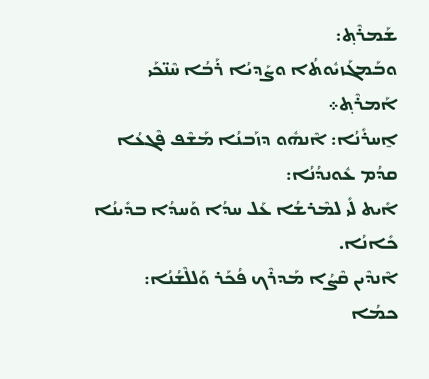ܫܰܡܪܶܬ݂:
ܘܒܰܡܓܰܙܝܽܘܬܳܐ ܘܨܰܕܝܳܐ ܪܰܒܳܐ ܚܶܢ̈ܟܰܝ ܐܰܡܪܶܬ݂܀
ܐ̱ܚܪܺܢܳܐ: ܐܶܢܗܽܘ ܕܙܰܒܢܳܐ ܡܰܫܶܦ ܦܶܓܥܳܐ ܩܕܳܡ ܥܽܘܢܕܳܢܳܐ:
ܐܺܝܬ ܠܺܝ ܠܡܶܪܫܳܐ ܥܰܠ ܚܕܳܐ ܘܰܚܕܳܐ ܒܕܺܝܢܳܐ ܟܺܐܢܳܐ.
ܐܶܢܕܶܝܢ ܩܶܨܳܐ ܡܰܕܪܶܟ ܦܳܟܰܪ ܘܰܠܠܶܫܳܢܳܐ:
ܟܡܳܐ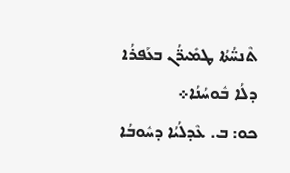ܬܶܢܚ̈ܳܬܳܐ ܛܡܺܝܪ̈ܳܢ ܒܥܰܦܪܳܐ ܕܠܳܐ ܒܽܘܚܳܢܳܐ܀
ܟܘ: ܒ. ܥܶܕܠܳܝܳܐ ܕܚܽܘܒܳܐ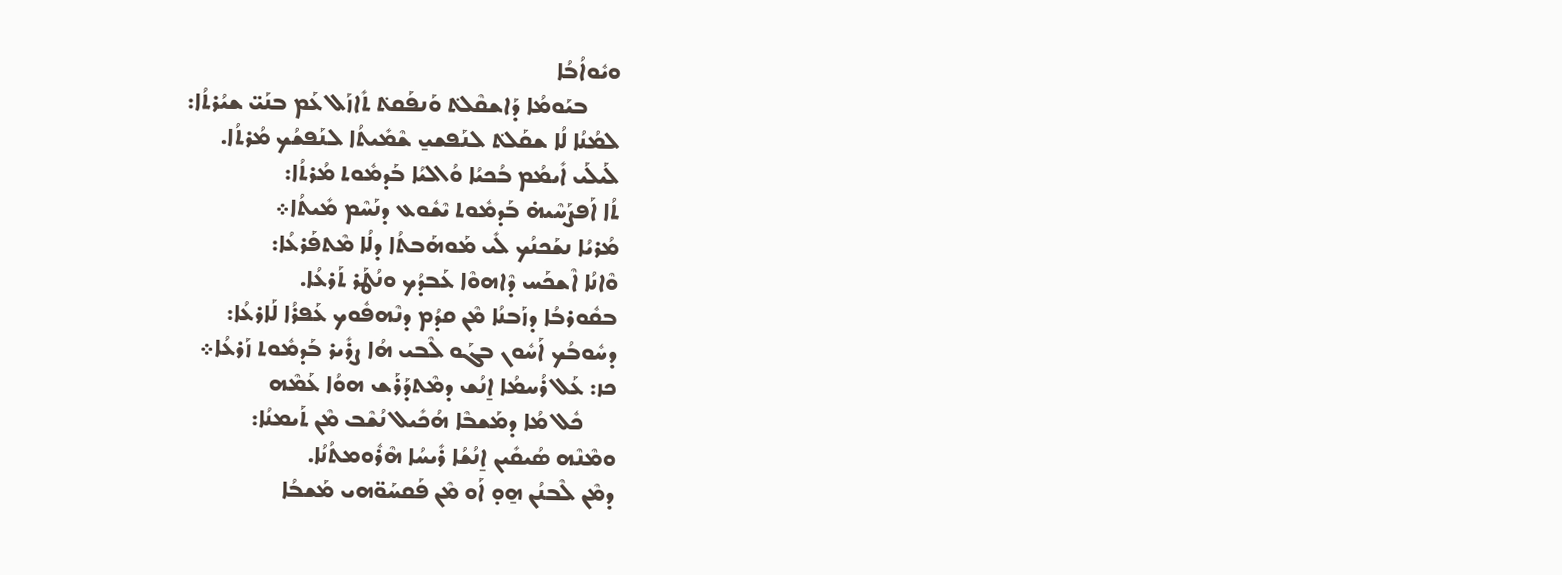ܘܝܽܘܐܳܒܳܐ
      ܒܝܰܘܡܳܐ ܕܰܐܫܩܶܠܬ݁ ܘܰܢܦܰܩܬ݁ ܬܺܐܙܰܠ ܥܰܡ ܒܢܰܝ̈ ܫܝܳܪܬܳܐ:
ܠܡܳܢܳܐ ܠܳܐ ܫܩܰܠܬ݁ ܠܢܰܦܫܝ̱ ܫܶܡܺܝܬܳܐ ܠܢܰܦܫܳܟ ܡܳܪܬܳܐ.
ܠܰܝܠܰܝ ܐܺܝܡܳܡ ܒܳܟܝܳܐ ܘܳܐܠܝܳܐ ܒܰܕܡܽܘܬ ܡܳܪܬܳܐ:
ܬܳܐ ܐܰܦܨܰܚܶܝܗ̇ ܒܰܕܡܽܘܬ ܝܶܫܽܘܥ ܕܢܰܚܶܡ ܡܺܝܬܳܐ܀
ܡܳܪܝܳܐ ܢܫܰܟܢܳܟ ܠܺܝ ܡܰܘܗܰܒܬܳܐ ܕܠܳܐ ܡܶܬܦܰܪܥܳܐ:
ܘܶܐܢܳܐ ܐܶܫܟܰܚ ܕܶܐܗܘܶܐ ܥܰܒܕܳܟ ܘܢܳܛܰܪ ܬܰܪܥܳܐ.
ܒܩܽܘܪܒܳܐ ܕܙܰܒܢܳܐ ܡܶܢ ܩܕܳܡ ܕܢܶܗܦܽܘܟ ܥܰܦܪܳܐ ܠܰܐܪܥܳܐ:
ܕܚܽܘܒܳܟ ܐܰܚܽܘܢ ܒܓܰܘ ܠܶܒܝ ܗܳܐ ܨܪܺܝܪ ܒܰܕܡܽܘܬ ܙܰܪܥܳܐ܀
ܟܙ: ܥܰܠ ܪܳܚܡܳܐ ܐ̱ܢܳܫ ܕܡܶܬܕܰܪܰܫ ܗܘܳܐ ܥܰܡܶܗ
      ܟܽܠ ܡܳܐ ܕܡܰܫܒܶܐ ܗܳܟܺܝܠ ܢܳܫܶܒ ܡܶܢ ܬܰܝܡܢܳܐ:
ܘܡܶܢܶܗ ܣܳܝܩܺܝܢ ܐ̱ܢܳܫܳܐ ܪܺܝܚܳܐ ܗܶܪܽܘܡܬܳܢܳܐ.
ܕܡܶܢ ܠܶܒܢܳܢ ܗ̱ܘ̣ ܐܰܘ ܡܶܢ ܦܰܩܚܰܘ̈ܗܝ ܡܰܫܒܳܐ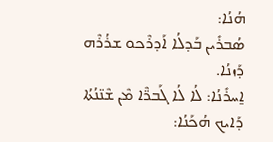ܗܳܢܳܐ:
ܣܳܒܪܺܝܢ ܒܰܕܠܳܐ ܐܰܕܪܶܟܘ ܫܪܳܪܶܗ ܕܰܙܢܳܐ.
ܐ̱ܚܪܺܢܳܐ: ܠܳܐ ܠܳܐ ܓܰܒܪ̈ܶܐ ܡܶܢ ܫܶܢ̈ܢܳܬܳܐ ܕܰܐܝܟ ܗܳܟܰܢܳܐ: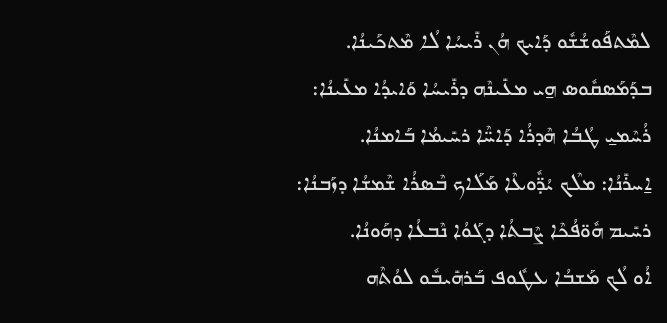ܠܡܶܬܦܰܘܫܳܫܽܘ ܕܰܐܝܟ ܗܳܢ ܪܺܝܚܳܐ ܠܳܐ ܡܶܬܟܰܝܢܳܐ.
ܒܕܰܡܰܣܩܽܘܣ ܗ̱ܝ ܡܥܺܝܢܶܗ ܕܪܺܝܚܳܐ ܘܰܐܝܕܳܐ ܡܥܺܝܢܳܐ:
ܪܳܚܶܡܝ̱ ܛܳܒܳܐ ܗܶܕܪܳܐ ܕܰܐܚ̈ܶܐ ܪܚܺܝܡܳܐ ܒܰܐܡܢܳܐ.
ܐ̱ܚܪܺܢܳܐ: ܡܠܶܟ ܝܳܕ̈ܽܘܥܶܐ ܡܰܠܰܐܟ ܒܶܣܪܳܐ ܫܶܡܫܳܐ ܕܙܰܒܢܳܐ:
ܪܚܺܝܡ ܗܽܘ̈ܦܳܟܶܐ ܨܶܒܬܳܐ ܕܓܰܘܳܐ ܢܶܒܥܳܐ ܕܗܰܘܢܳܐ.
ܐܳܘ ܠܳܟ ܡܰܫܒܳܐ ܥܛܽܘܦ ܒܰܪܗܺܝܒܽܘ ܠܘܳܬܶܗ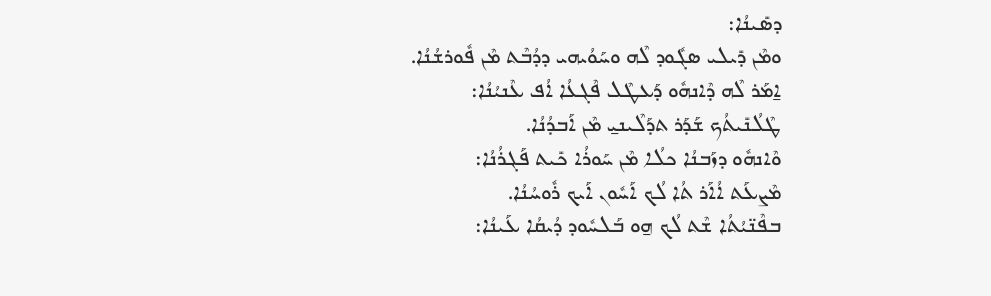ܕܣܺܝܢܳܐ:
ܘܡܶܢ ܕܺܝܠܝ ܣܓܽܘܕ ܠܶܗ ܘܚܰܘܳܝܗܝ ܕܕܳܒܶܬ ܡܶܢ ܦܽܘܪܫܳܢܳܐ.
ܐ̱ܡܰܪ ܠܶܗ ܕܶܐܢܗܽܘ ܕܰܥܛܶܠ ܦܶܓܥܳܐ ܐܳܦ ܥܶܢܝܳܢܳܐ:
ܛܶܠܳܢܺܝܬܳܟ ܫܰܕܰܪ ܬܕܰܠܶܝܢܝ̱ ܡܶܢ ܐܰܒܕܳܢܳܐ.
ܘܶܐܢܗܽܘ ܕܙܰܒܢܳܐ ܟܠܳܐ ܡܶܢ ܚܰܘܪܳܐ ܟܺܝܬ ܦܰܓܪܳܢܳܐ:
ܡܶܨܥܰܬ ܐܳܐܰܪ ܬܳܐ ܠܳܟ ܐܰܚܽܘܢ ܐܰܝܟ ܪܽܘܚܳܢܳܐ.
ܒܦܶܢ̈ܝܳܬܳܐ ܫܶܬ ܠܳܟ ܗ̱ܘ ܒܰܠܚܽܘܕ ܕܳܝܩܳܐ ܥܰܝܢܳܐ: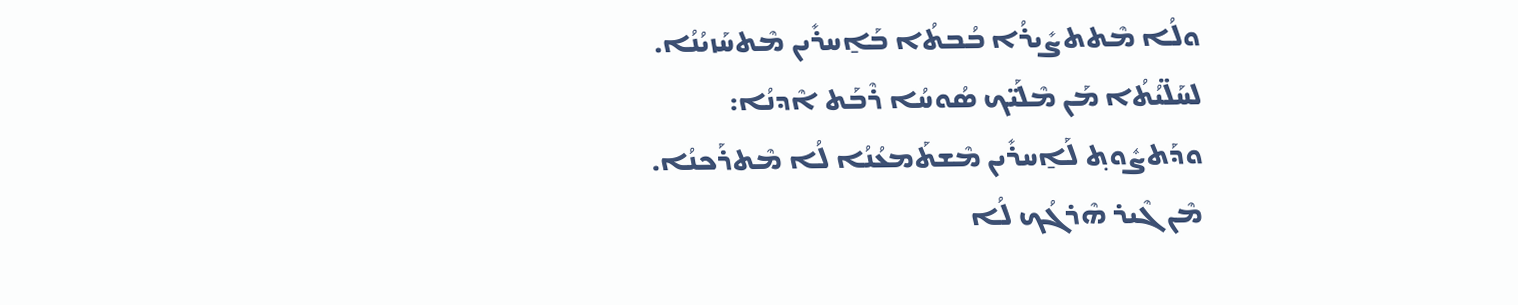ܘܠܳܐ ܡܶܬܬܨܺܝܪܳܐ ܒܳܒܬܳܐ ܒܰܐ̱ܚܪܺܝܢ ܡܶܬܚܰܙܝܳܢܳܐ.
ܠܚܰܠ̈ܝܳܬܳܐ ܡܰܢ ܡܶܠܰܝ̈ܟ ܣܳܘܚܳܐ ܪܶܒܰܬ ܐܶܕܢܳܐ:
ܘܕܰܬܨܽܘܬ݂ ܠܰܐ̱ܚܪܺܝܢ ܡܶܫܬܰܡܥܳܢܳܐ ܠܳܐ ܡܶܬܪܰܟܢܳܐ.
ܡܶܢ ܓܶܝܪ ܗܶܪܓܳܟ ܠܳܐ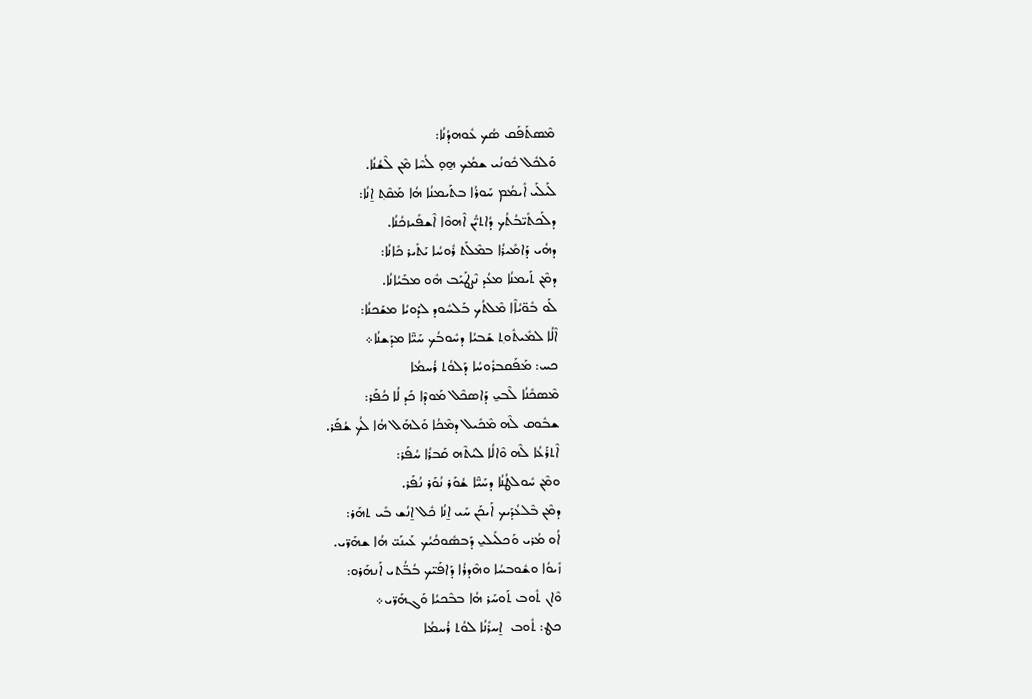ܡܶܣܬܰܦܰܩ ܣܳܟ ܥܽܘܗܕܳܢܳܐ:
ܘܰܠܟܽܠ ܟܽܘܢܳܝ ܫܡܳܟ ܗ̱ܘ̣ ܠܳܚܶܐ ܡܶܢ ܠܶܫܳܢܳܐ.
ܠܰܝܠܰܝ ܐܺܝܡܳܡ ܚܰܘܪܳܐ ܒܬܰܝܡܢܳܐ ܗܳܐ ܡܰܩܶܬ݂ ܐ̱ܢܳܐ:
ܕܠܰܟܬܺܝ̈ܒܳܬܳܟ ܕܳܐܬܝ̈ܳܢ ܐܶܗܘܶܐ ܐܶܫܦܺܝܙܟܳܢܳܐ.
ܕܗܳܝ ܕܰܐܡܺܝܪܳܐ ܒܡܶܠܰܬ ܪܽܘܚܳܐ ܝܰܬܺܝܪ ܟܺܐܢܳܐ:
ܕܡܶܢ ܬܰܝܡܢܳܐ ܡܥܳܕ ܢܶܨܛܰܝܰܒ ܗܽܘ ܡܒܰܝܳܐܢܳܐ.
ܠܰܘ ܒܽܘ̈ܝܳܐܶܐ ܡܶܠܬܳܟ ܒܰܠܚܽܘܕ ܠܕܰܘܝܳܐ ܡܫܰܟܢܳܐ:
ܐܶܠܳܐ ܠܡܺܝܬܽܘܬ݂ ܫܰܒܝܳܐ ܕܚܽܘܒܳܟ ܚܰܝ̈ܶܐ ܡܕܰܫܢܳܐ܀
ܟܚ: ܡܰܦܰܩܒܪܽܘܚܳܐ ܕܰܠܘܳܬ ܪܳܚܡܳܐ
ܡܶܣܟܺܢܳܐ ܠܶܒܝ̱ ܕܰܐܣܟܶܠ ܡܰܘܕܶܐ ܟܰܕ ܠܳܐ ܟܳܦܰܪ:
ܫܒܽܘܩ ܠܶܗ ܡܶܟܺܝܠ ܕܡܶܟܳܐ ܘܰܠܗܰܠ ܗܳܐ ܠܳܟ ܫܳܦܰܪ.
ܐܶܬܪܰܥܳܐ ܠܶܗ ܘܶܐܠܳܐ ܠܝܳܬܶܗ ܩܰܒܪܳܐ ܚܳܦܰܪ:
ܘܡܶܢ ܚܽܘܠܛܳܢܳܐ ܕܚܰܝ̈ܶܐ ܫܳܘܰܪ ܢܳܘܰܪ ܢܳܦܰܪ.
ܕܡܶܢ ܒܶܠܥܳܕܰܝܟ ܐܰܝܟܰܢ ܚܰܝ ܐ̱ܢܳܐ ܟܽܠ ܐ̱ܢܳܫ ܒܺܝ ܬܗܰܪ:
ܐܳܘ ܡܳܪܝ ܘܰܟܠܺܝܠܝ̱ ܕܰܒܣܽܘܟܳܝܳܟ ܥܰܝܢܰܝ̈ ܗܳܐ ܫܗܰܪ̈ܝ.
ܙܺܝܘܳܐ ܘܫܽܘܒܚܳܐ ܘܗܶܕܪܳܐ ܕܰܐܦܰܝ̈ܟ ܒܳܒ̈ܳܬܝ ܐܰܢܗܰܪܘ:
ܘܶܐܢ ܬܽܘܒ ܬܰܘܚܰܪ ܗܳܐ ܒܒܶܟܝܳܐ ܘܰܓܗܰܪ̈ܝ܀
ܟܛ: ܬܽܘܒ  ܐ̱ܚܪܺܢܳܐ ܠܘܳܬ ܪܳܚܡܳܐ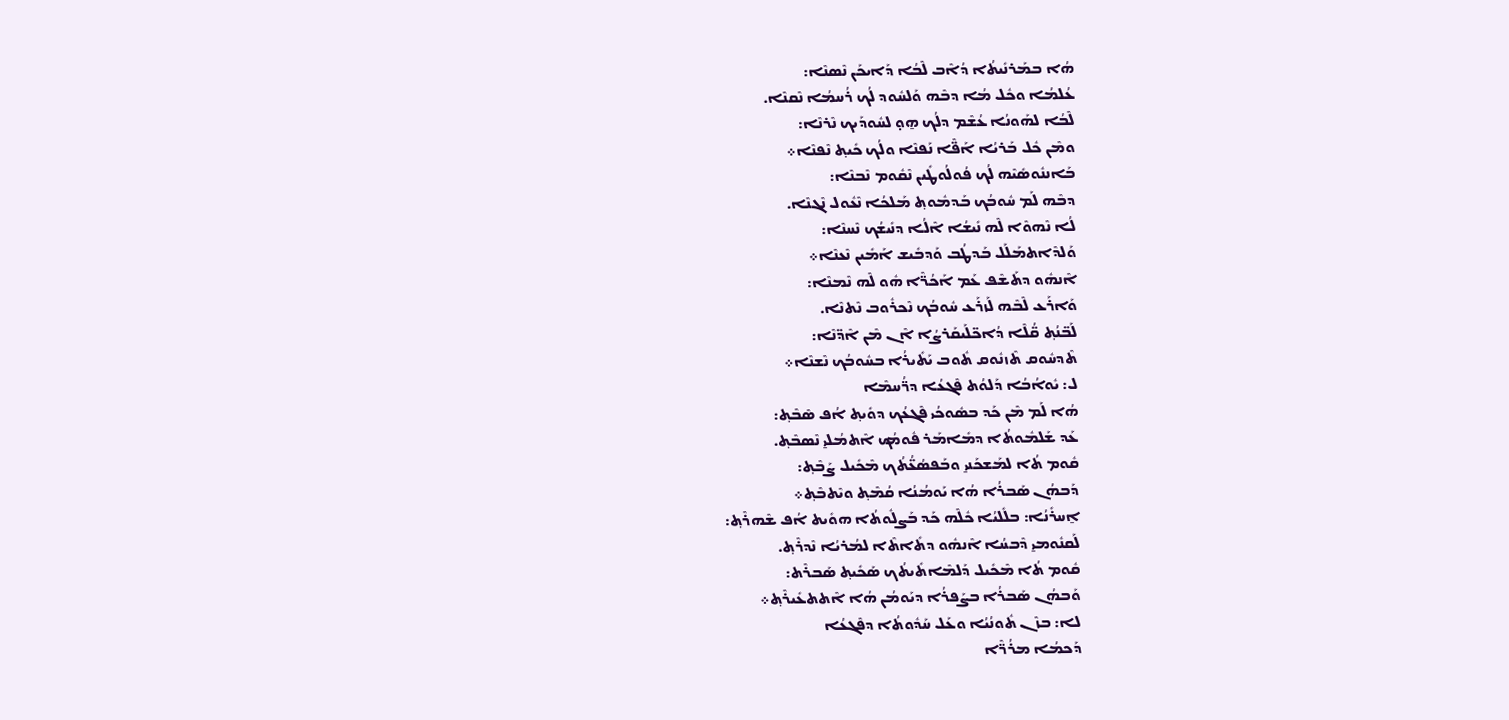ܗܳܐ ܒܡܰܪܢܺܝܬܳܐ ܕܳܐܶܒ ܠܶܒܳܐ ܕܰܐܝܟܰܢ ܢܶܣܢܶܐ:
ܥܳܠܡܳܐ ܘܟܽܠ ܡܳܐ ܕܒܶܗ ܘܰܠܚܽܘܕ ܠܳܟ ܪܳܚܡܳܐ ܢܶܩܢܶܐ.
ܠܶܒܳܐ ܠܗܰܘܢܳܐ ܥܳܫܶܡ ܕܠܳܟ ܗ̱ܘ̣ ܠܚܽܘܕܰܝܟ ܢܶܪܢܶܐ:
ܘܡܶܢ ܟܽܠ ܒܰܪܝܳܐ ܐܰܦ̈ܶܐ ܢܰܦܢܶܐ ܘܠܳܟ ܟܺܝܬ݂ ܢܶܦܢܶܐ܀
ܒܰܐܢܢܽܘܣܺܝܶܗ ܠܳܟ ܦܳܘܠܳܘܛܺܝܢ ܢܶܩܽܘܡ ܢܶܒܢܶܐ:
ܕܒܶܗ ܠܰܡ ܚܽܘܒܳܟ ܒܰܕܡܽܘܬ݂ ܡܰܠܟܳܐ ܢܶܥܽܘܠ ܢܶܓܢܶܐ.
ܠܳܐ ܢܶܗܘܶܐ ܠܶܗ ܢܺܝܫܳܐ ܐܶܠܳܐ ܕܢܺܝܫܳܟ ܢܶܚܢܶܐ:
ܘܰܠܕܶܐܬܡܰܠܰܠ ܒܰܕܛܳܒ ܘܰܕܒܺܝܫ ܐܰܡܺܝܢ ܢܶܥܢܶܐ܀
ܐܶܢܗܽܘ ܕܬܰܫܶܦ ܥܰܡ ܐܰܟܳܪ̈ܶܐ ܗܽܘ ܠܶܗ ܢܶܡܢܶܐ:
ܘܰܐܪܰܥ ܠܶܒܶܗ ܠܰܙܪܰܥ ܚܽܘܒܳܟ ܢܶܟܪܽܘܒ ܢܶܬܢܶܐ.
ܠܰܒ̈ܢܳܬ݂ ܩ̈ܳܠܶܐ ܕܳܐܟ̈ܠܰܝܩܰܪܨܳܐ ܐܶܢ ܡܶܢ ܐܶܕ̈ܢܶܐ:
ܬܶܕܚܽܘܩ ܬܶܙܢܽܘܩ ܬܽܘܒ ܝܰܬܺܝܪܳܐ ܒܚܽܘܒܳܟ ܢܶܫܢܶܐ܀
ܠ: ܝܽܘܐܳܒܳܐ ܕܰܠܘܳܬ ܦܶܓܥܳܐ ܕܪ̈ܳܚܡܶܐ
ܗܳܐ ܠܰܡ ܡܶܢ ܟܰܕ ܒܣܽܘܟܳܝ ܦܶܓܥܳܟ ܕܘܺܝܬ݂ ܐܳܦ ܣܶܒܶܬ݂:
ܥܰܕ ܫܰܠܡܽܘܬܳܐ ܕܡܺܐܡܰܪ ܦܽܘܡܳܟ ܐܶܬܡܳܠܝ̱ ܢܶܣܒܶܬ݂.
ܩܽܘܡ ܬܳܐ ܠܡܰܫܟܰܢܝ̱ ܘܒܰܦܣܳܥ̈ܳܬܳܟ ܡܶܟܺܝܠ ܨܰܒܶܬ݂:
ܕܰܒܗܳܢ ܣܰܒܪܳܐ ܗܳܐ ܝܰܘܡܳܢܳܐ ܩܳܡܶܬ݂ ܘܝܶܬܒܶܬ݂܀
ܐ̱ܚܪܺܢܳܐ: ܒܠܺܠܝܳܐ ܟܽܠܶܗ ܟܰܕ ܒܰܨܠܽܘܬܳܐ ܗܘܺܝܬ ܐܳܦ ܫܶܗܪܶܬ݂:
ܠܰܩܢܽܘܡܝ̱ ܕܶܒܚܳܐ ܐܶܢܗܽܘ ܕܬܺܐܬܶܐ ܠܡܳܪܝܳܐ ܢܶܕܪܶܬ݂.
ܩܽܘܡ ܬܳܐ ܡܶܟܺܝܠ ܕܰܠܡܶܐܬܺܝܬܳܟ ܣܰܟܺܝܬ݂ ܣܰܒܪܶܬ:
ܘܰܒܗܳܢ ܣܰܒܪܳܐ ܒܨܰܦܪܳܐ ܕܝܰܘܡܳܢ ܗܳܐ ܐܶܬܬܥܺܝܪܶܬ݂܀
ܠܐ: ܒܙܶܢ ܬܽܘܢܳܝܳܐ ܘܥܰܠ ܚܰܕܽܘܬܳܐ ܕܦܶܓܥܳܐ
ܕܰܟܡܳܐ ܡܪܳܪ̈ܶܐ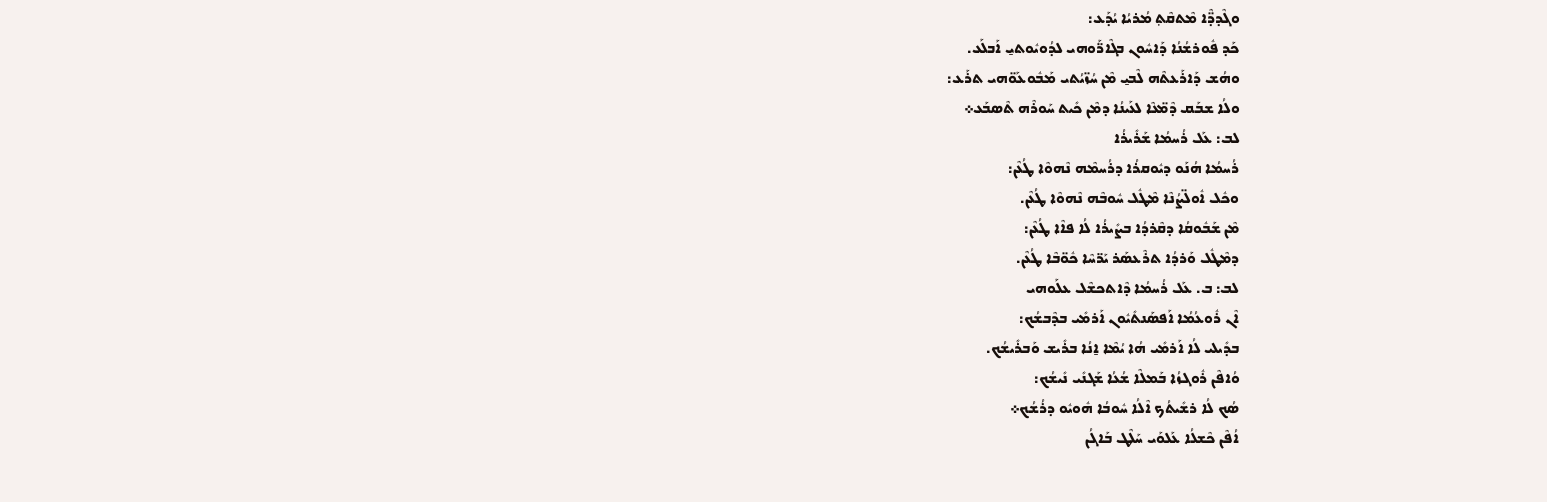ܘܓܶܕܕ̈ܶܐ ܡܶܬܩܶܬ݂ ܡܳܪܝܳܐ ܝܳܕܰܥ:
ܟܰܕ ܦܽܘܪܫܳܢܳܐ ܕܰܐܚܽܘܢ ܒܓܶܐܪ̈ܰܘܗܝ ܠܕܳܘܝܽܘܬܝ̱ ܐܰܒܠܰܥ.
ܘܗܳܫ ܕܰܐܪܰܥܬܶܗ ܠܶܒܝ̱ ܡܶܢ ܚܳܙ̈ܝܳܬܝ ܡܰܒܽܘܥܰܘ̈ܗܝ ܬܪܰܥ:
ܘܠܳܐ ܫܒܰܩ ܕܶܡ̈ܥܶܐ ܠܥܰܝܢܳܐ ܕܡܶܢ ܟܺܝܬ ܚܰܘܪܶܗ ܬܶܣܒܰܥ܀
ܠܒ: ܥܰܠ ܪܳܚܡܳܐ ܫܰܪܺܝܪܳܐ
ܪܳܚܡܳܐ ܗܳܢܰܘ ܕܝܽܘܩܪܳܐ ܕܪܳܚܡܶܗ ܢܶܗܘܶܐ ܛܳܥܶܢ:
ܘܟܽܠ ܐܽܘܠ̈ܨܳܢܶܐ ܡܶܛܽܠ ܚܽܘܒܶܗ ܢܶܗܘܶܐ ܛܳܥܶܢ.
ܡܶܢ ܫܰܒܽܘܩܳܐ ܕܩܶܪܕܳܐ ܒܨܺܝܪܳܐ ܠܳܐ ܦܐܶܐ ܛܳܥܶܢ:
ܕܡܶܛܽܠ ܘܰܪܕܳܐ ܬܪܶܥܣܰܪ ܝܰܪ̈ܚܶܐ ܟܽܘ̈ܒܶܐ ܛܳܥܶܢ.
ܠܒ: ܒ. ܥܰܠ ܪܳܚܡܳܐ ܕܶܐܬܟܫܶܠ ܥܠܰܘܗܝ
ܐܶܢ ܪܽܘܥܳܡܳܐ ܐܰܦܣܰܢܬܺܝܽܘܢ ܐܰܪܡܺܝ ܒܕܶܒܫܳܟ:
ܒܕܺܝܠܝ ܠܳܐ ܐܰܪܡܺܝ ܗܳܐ ܝܳܡܶܐ ܐ̱ܢܳܐ ܒܪܺܝܫ ܘܰܒܪܺܝܫܳܟ.
ܘܳܐܦܶܢ ܪܽܘܓܙܳܐ ܒܰܡܠܶܐ ܫܳܥܳܐ ܫܰܓܢܺܝ ܢܺܝܫܳܟ:
ܣܳܟ ܠܳܐ ܪܫܺܝܬܳܟ ܐܶܠܳܐ ܚܽܘܒܳܐ ܗܽܘܝܽܘ ܕܪܳܫܳܟ܀
ܐܳܦܶܢ ܟܶܫܠܳܐ ܥܰܠܘܰܝ ܚܰܠܶܛ ܒܰܐܓܳܢ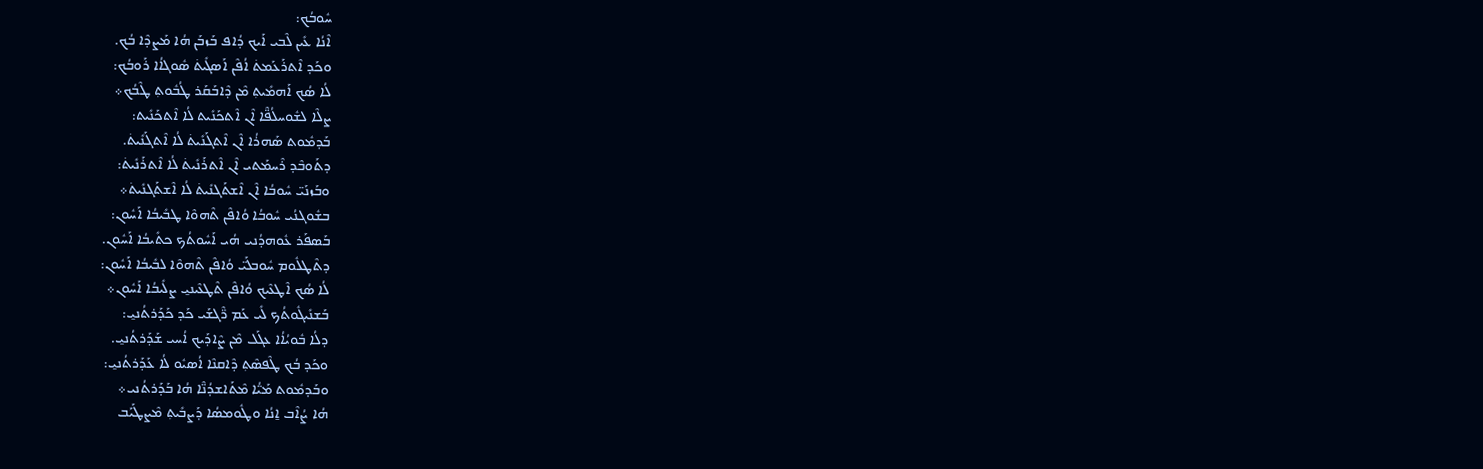ܚܽܘܒܳܟ:
ܐܶܢܳܐ ܥܺܝܢ ܠܶܒܝ ܐܰܝܟ ܕܳܐܦ ܒܰܙܒܰܢ ܗܳܐ ܡܰܨܕܶܐ ܒܳܟ.
ܘܟܰܕ ܐܶܬܪܰܥܰܡܬ݁ ܐܳܦܶܢ ܐܰܣܓܺܝܬ݁ ܣܽܘܓܐܳܐ ܪܰܘܒܳܟ:
ܠܳܐ ܣܳܟ ܐܰܗܡܺܝܬ݂ ܡܶܢ ܕܶܐܒܰܩܰܪ ܛܳܒܽܘܬ݂ ܛܶܒܳܟ܀
ܨܠܶܐ ܠܫܽܘܚܠܳܦ̈ܶܐ ܐܶܢ ܐܶܬܟܰܢܺܝܬ ܠܳܐ ܐܶܬܟܰܢܺܝܬ:
ܒܰܕܡܽܘܬ ܣܰܗܪܳܐ ܐܶܢ ܐܶܬܓܰܢܺܝܬ݁ ܠܳܐ ܐܶܬܓܰܢܺܝܬ݁.
ܕܬܰܘܒܶܕ ܪܶܚܡܰܬܝ ܐܶܢ ܐܶܬܪܰܢܺܝܬ݁ ܠܳܐ ܐܶܬܪܰܢܺܝܬ݁:
ܘܒܰܙܢܰܝ̈ ܚܽܘܒܳܐ ܐܶܢ ܐܶܫܬܰܓܢܺܝܬ݁ ܠܳܐ ܐܶܫܬܰܓܢܺܝܬ݁܀
ܒܫܽܘܓܢܳܝ ܚܽܘܒܳܐ ܘܳܐܦܶܢ ܬܶܗܘܶܐ ܛܒܺܝܒܳܐ ܐܰܚܽܘܢ:
ܒܰܣܦܰܪ ܥܽܘܗܕܳܢܝ ܗܳܝ ܐܰܚܽܘܬܳܟ ܟܬܺܝܒܳܐ ܐܰܚܽܘܢ.
ܕܬܶܛܠܽܘܡ ܚܽܘܒܠܰܝ̈ ܘܳܐܦܶܢ ܬܶܗܘܶܐ ܠܒܺܝܒܳܐ ܐܰܚܽܘܢ:
ܠܳܐ ܣܳܟ ܐܶܛܥܶܝܟ ܘܳܐܦܶܢ ܬܶܛܥܶܝܢܝ̱ ܨܠܺܝܒܳܐ ܐܰܚܽܘܢ܀
ܒܰܫܢܺܝܓܽܘܬܳܟ ܠܺܝ ܥܰܡ ܪ̈ܶܓܫܰܝ ܟܰܕ ܟܰܕܰܪܬܳܢܝ̱:
ܕܠܳܐ ܒܽܘܝܳܐܳܐ ܥܓܰܠ ܡܶܢ ܨܶܐܕܰܝܟ ܐܳܚܝ ܫܰܕܰܪܬܳܢܝ̱.
ܘܟܰܕ ܒܳܟ ܛܶܦܣܶܬ݂ ܕܶܐܩܢܶܐ ܐܳܣܝܽܘ ܠܳܐ ܥܰܕܰܪܬܳܢܝ̱:
ܘܒܰܕܡܽܘܬ ܡܰܝ̈ܳܐ ܡܶܬܰܐܫܕܳܢ̈ܶܐ ܗܳܐ ܒܰܕܰܪܬܳܢܝ܀
ܗܳܐ ܨܳܐܶܒ ܐ̱ܢܳܐ ܘܛܽܘܡܣܳܐ ܕܰܨܒܺܝܬ݂ ܡܶܨܛܰܝܰܒ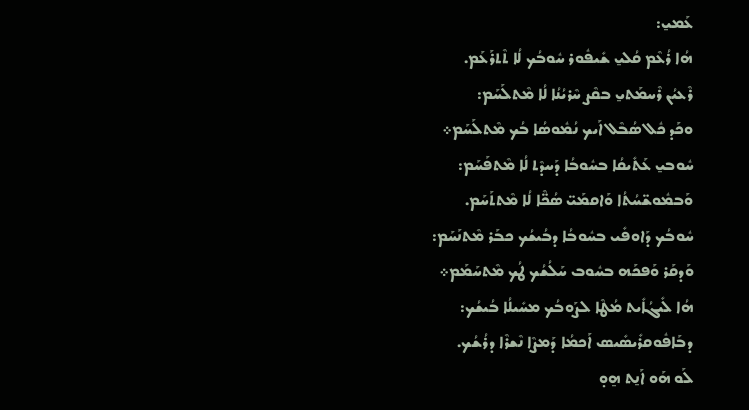ܥܰܡܝ̱:
ܗܳܐ ܪܳܥܶܡ ܩܳܠܝ̱ ܫܺܝܦܽܘܪ ܚܽܘܒܳܟ ܠܳܐ ܬܶܬܪܰܥܰܡ.
ܪܶܥܝܳܢ ܪܶܚܡܰܬܝ̱ ܒܩܶܨ ܚܶܪܝܳܢܳܐ ܠܳܐ ܡܶܬܠܰܚܰܡ:
ܘܟܰܕ ܟܽܠ ܣܳܒܶܠ ܐܰܝܟ ܢܳܡܽܘܣܳܐ ܒܳܟ ܡܶܬܠܰܚܰܡ܀
ܚܽܘܒܝ̱ ܥܰܬܺܝܩܳܐ ܒܚܽܘܒܳܐ ܕܰܚܕܶܬ ܠܳܐ ܡܶܬܦܰܚܰܡ:
ܘܰܒܡܽܘܫ̈ܚܳܬܳܐ ܘܰܐܩܡܰܝ̈ ܣܳܟ̈ܶܐ ܠܳܐ ܡܶܬܬܰܚܰܡ.
ܚܽܘܒܳܟ ܕܰܐܘܦܺܝ ܒܚܽܘܒܳܐ ܕܒܳܝܫܳܟ ܟܒܰܪ ܡܶܬܢܰܚܰܡ:
ܘܰܕܩܰܪ ܘܰܦܟܰܗ ܒܚܽܘܒ ܚܰܠܳܫܳܟ ܛܳܟ ܡܶܬܚܰܡܰܡ܀
ܗܳܐ ܠܺܝܓܳܐܺܝܬ ܡܳܛܶܐ ܠܨܰܘܒܳܟ ܡܚܺܝܠܳܐ ܒܳܝܫܳܟ:
ܕܒܰܐܦܽܘܩܪܺܝܣܺܝܣ ܐܰܟܡܳܐ ܕܰܡܨܶܐ ܢܶܫܪܶܐ ܕܪܳܫܳܟ.
ܠܰܘ ܗܰܘ ܐܰܢ̱ܬ ܗ̱ܘ̣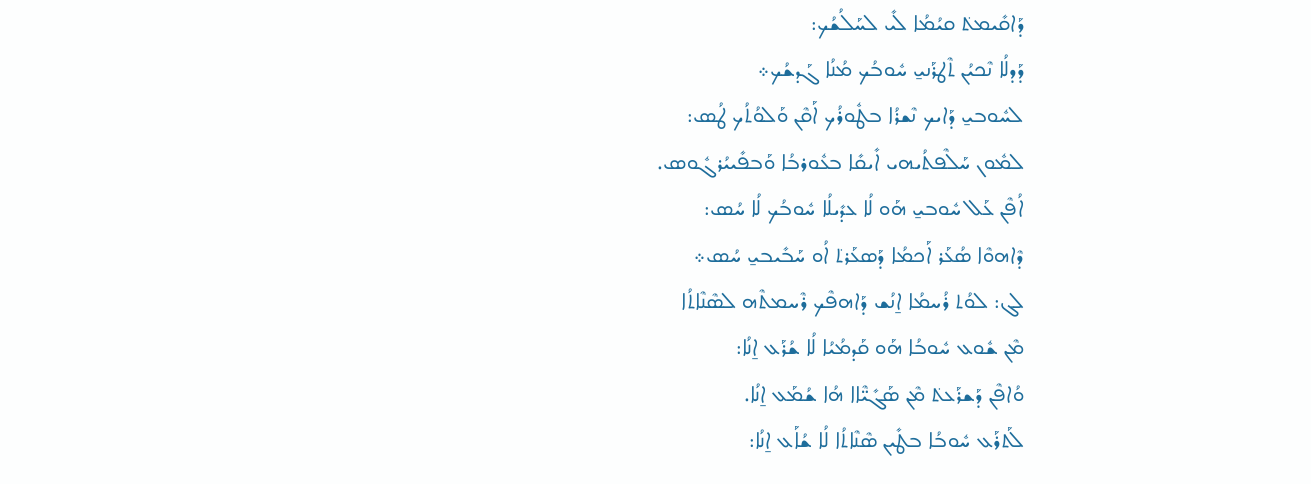ܕܰܐܩܺܝܡܬ݁ ܩܝܳܡܳܐ ܠܺܝ ܠܚܰܠܳܫܳܟ:
ܕܰܕܠܳܐ ܢܶܟܝܳܢ ܬܶܛܪܰܢܝ̱ ܚܽܘܒܳܟ ܡܳܢܳܐ ܓܰܕܫܳܟ܀
ܠܚܽܘܒܝ̱ ܕܰܐܝܟ ܢܶܫܪܳܐ ܒܛܽܘܪܳܟ ܐܰܩܶܢ ܘܰܠܘܳܬܳܟ ܛܳܣ:
ܠܡܽܘܢ ܚܰܠܶܦܬܳܝܗܝ ܐܺܝܩܺܐ ܒܥܽܘܪܒܳܐ ܘܰܒܦܺܝܝܳܪܓܽܘܣ.
ܐܳܦܶܢ ܥܰܠ ܚܽܘܒܝ̱ ܗܰܘ ܠܳܐ ܥܕܺܝܠܳܐ ܚܽܘܒܳܟ ܠܳܐ ܚܳܣ:
ܕܶܐܗܘܶܐ ܣܳܥܰܪ ܐܰܟܡܳܐ ܕܰܣܥܰܪܬ݁ ܐܳܘ ܚܰܒܺܝܒܝ̱ ܚܳܣ܀
ܠܓ: ܠܘܳܬ ܪܳܚܡܳܐ ܐ̱ܢܳܫ ܕܰܐܗܦܶܟ ܪܶܚܡܬܶܗ ܠܣܶܢܶܐܬܳܐ
ܡܶܢ ܫܽܘܥ ܚܽܘܒܳܐ ܗܰܘ ܩܰܕܡܳܝܳܐ ܠܳܐ ܫܳܪܰܥ ܐ̱ܢܳܐ:
ܘܳܐܦܶܢ ܕܰܫܪܰܥܬ݁ ܡܶܢ ܣܰܓܺܝ̈ܶܐܐ ܗܳܐ ܫܳܡܰܥ ܐ̱ܢܳܐ.
ܠܰܬܪܰܥ ܚܽܘܒܳܐ ܒܛܺܝܢ ܣܶܢܶܐܬܳܐ ܠܳܐ ܫܳܐܰܥ ܐ̱ܢܳܐ: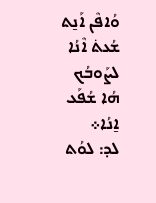ܘܳܐܦܶܢ ܐܰܢ̱ܬ ܫܳܥܬ݁ ܐܶܢܳܐ ܠܨܰܘܒܳܟ ܗܳܐ ܫܳܦܰܥ ܐ̱ܢܳܐ܀
ܠܕ: ܠܘܳܬ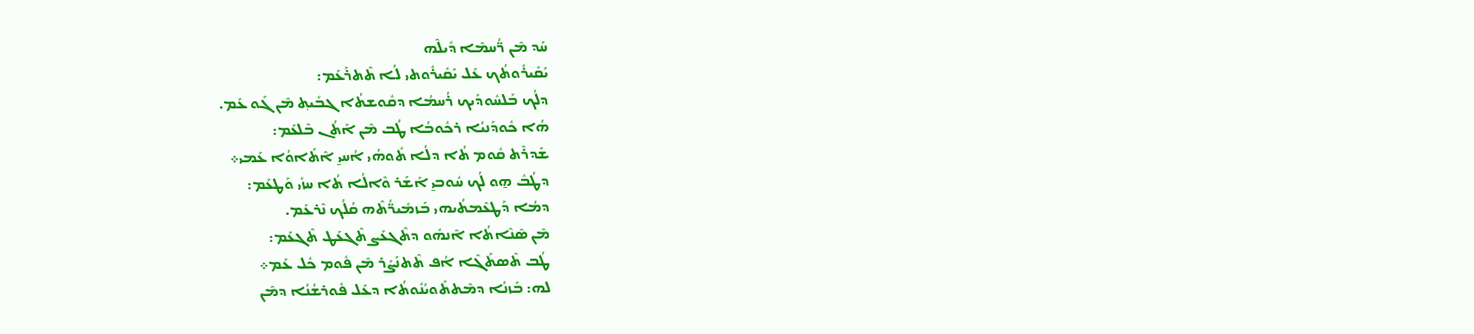ܚܰܕ ܡܶܢ ܪ̈ܳܚܡܶܐ ܕܺܝܠܶܗ
ܝܰܩܺܝܪܽܘܬܳܟ ܥܰܠ ܝܰܩܺܝܪܽܘܬܝ ܠܳܐ ܬܶܬܪܰܥܰܡ:
ܕܠܳܟ ܒܰܠܚܽܘܕܰܝܟ ܪܳܚܡܳܐ ܕܩܽܘܫܬܳܐ ܓܒܺܝܬ݂ ܡܶܢ ܓܰܘ ܥܰܡ.
ܗܳܐ ܟܽܘܕܰܢܝܳܐ ܪܟܽܘܒܳܐ ܛܳܒ ܡܶܢ ܐܰܬܳܢ ܒܶܠܥܰܡ:
ܫܰܕܪܶܬ ܩܽܘܡ ܬܳܐ ܕܠܳܐ ܬܽܘܗܳܝ ܐܳܚܝ̱ ܐܶܬܰܐܘܳܐ ܥܰܡܝ܀
ܕܛܳܒܽ ܗ̱ܘ ܠܳܟ ܚܽܘܒܝ̱ ܐܰܫܰܪ ܘܶܐܠܳܐ ܬܳܐ ܚܙܺܝ ܘܰܛܥܰܡ:
ܕܡܳܐ ܕܰܛܥܶܡܬܳܝܗܝ ܒܰܙܡܺܝܪ̈ܳܬܶܗ ܩܳܠܳܟ ܢܶܪܥܰܡ.
ܡܶܢ ܣܶܢܶܐܬܳܐ ܐܶܢܗܽܘ ܕܬܶܓܥܰܨ ܬܶܓܥܰܛ ܬܶܓܥܰܡ:
ܛܳܒ ܬܶܣܬܰܓܶܐ ܐܳܦ ܬܶܬܢܰܨܰܪ ܡܶܢ ܦܽܘܡ ܟܽܠ ܥܰܡ܀
ܠܗ: ܒܰܙܢܳܐ ܕܡܶܬܬܰܘܝܳܢܽܘܬܳܐ ܕܥܰܠ ܦܽܘܪܫܳܢܳܐ ܕܡܶܢ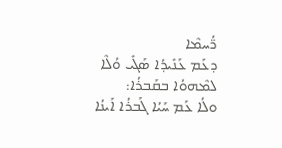ܪ̈ܳܚܡܶܐ
ܕܥܰܡ ܥܰܢܺܝܕܳܐ ܣܰܓܺܝ ܘܳܠܶܐ ܠܡܶܗܘܳܐ ܒܩܰܒܪܳܐ:
ܘܠܳܐ ܥܰܡ ܚܰܝܳܐ ܓܰܒܪܳܐ ܐܰܝܢܳܐ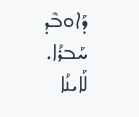ܕܰܐܘܒܶܕ ܚܰܒܪܳܐ.
ܠܰܐܝܢܳܐ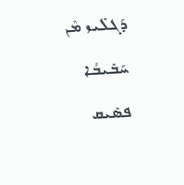ܕܰܓܠܺܝܙ ܡܶܢ ܚܰܒܺܝܒܳܐ ܦܣܺܝܩ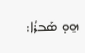ܗ̱ܘ̣ ܣܰܒܪܳܐ: